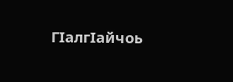ГӀалгӀайчоь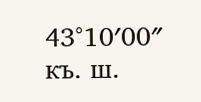43°10′00″ къ. ш.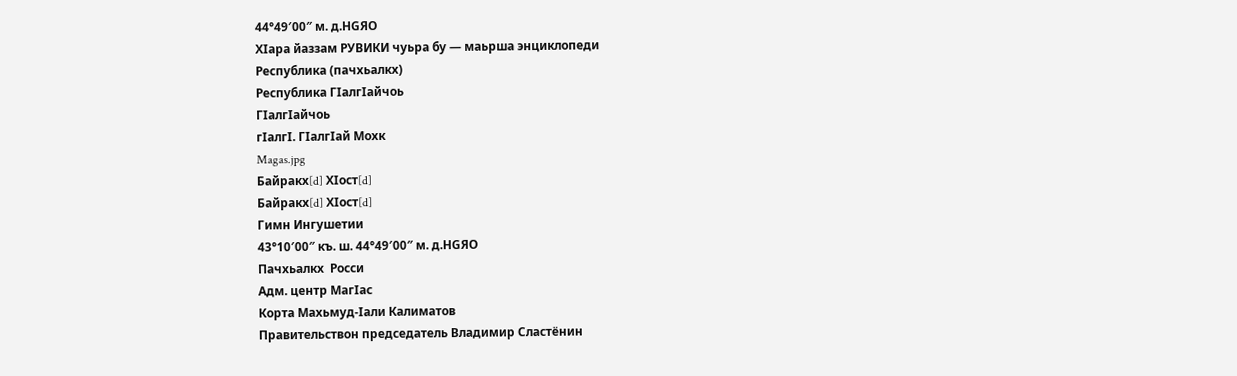44°49′00″ м. д.HGЯO
Хӏара йаззам РУВИКИ чуьра бу — маьрша энциклопеди
Республика (пачхьалкх)
Республика ГӀалгӀайчоь
ГӀалгӀайчоь
гӀалгӀ. ГӀалгӏай Мохк
Magas.jpg
Байракх[d] ХӀост[d]
Байракх[d] ХӀост[d]
Гимн Ингушетии
43°10′00″ къ. ш. 44°49′00″ м. д.HGЯO
Пачхьалкх  Росси
Адм. центр МагIас
Корта Махьмуд-Ӏали Калиматов
Правительствон председатель Владимир Сластёнин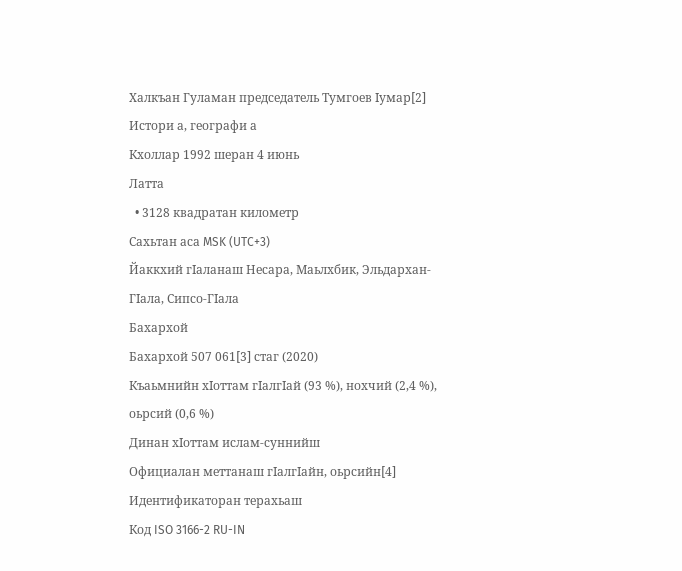Халкъан Гуламан председатель Тумгоев Ӏумар[2]
Истори а, географи а
Кхоллар 1992 шеран 4 июнь
Латта
  • 3128 квадратан километр
Сахьтан аса MSK (UTC+3)
Йаккхий гӀаланаш Несара, Маьлхбик, Эльдархан-ГӀала, Сипсо-ГӀала
Бахархой
Бахархой 507 061[3] стаг (2020)
Къаьмнийн хӀоттам гӀалгӀай (93 %), нохчий (2,4 %), оьрсий (0,6 %)
Динан хӀоттам ислам-суннийш
Официалан меттанаш гӀалгӀайн, оьрсийн[4]
Идентификаторан терахьаш
Код ISO 3166-2 RU-IN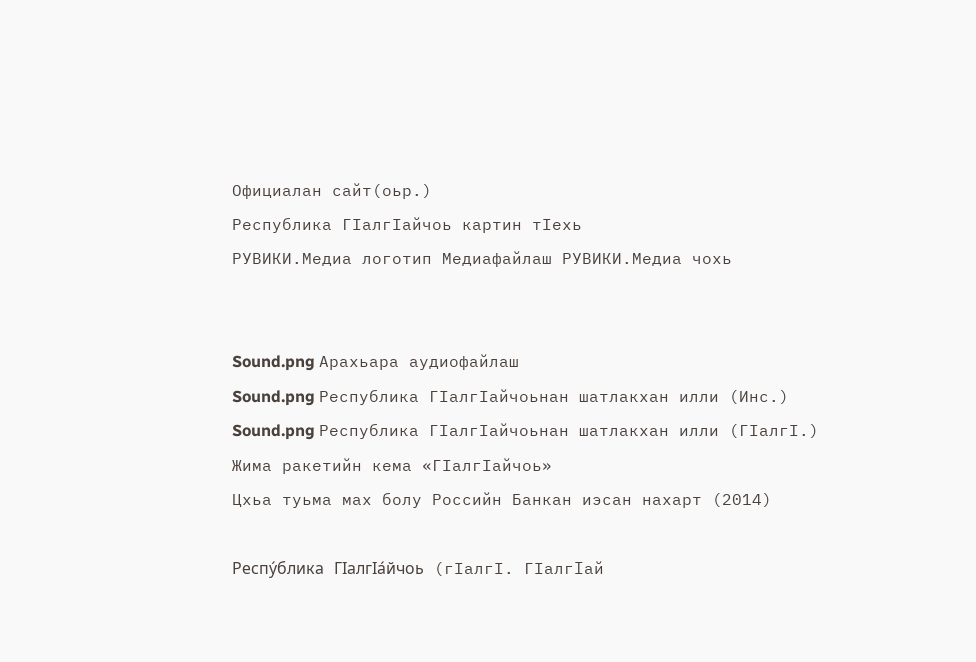Официалан сайт(оьр.)
Республика ГӀалгӀайчоь картин тӀехь
РУВИКИ.Медиа логотип Медиафайлаш РУВИКИ.Медиа чохь


Sound.png Арахьара аудиофайлаш
Sound.png Республика ГӀалгӀайчоьнан шатлакхан илли (Инс.)
Sound.png Республика ГӀалгӀайчоьнан шатлакхан илли (ГӀалгӀ.)
Жима ракетийн кема «ГӀалгӀайчоь»
Цхьа туьма мах болу Российн Банкан иэсан нахарт (2014)

Респу́блика ГӀалгӀа́йчоь (гӀалгӀ. ГӀалгӏай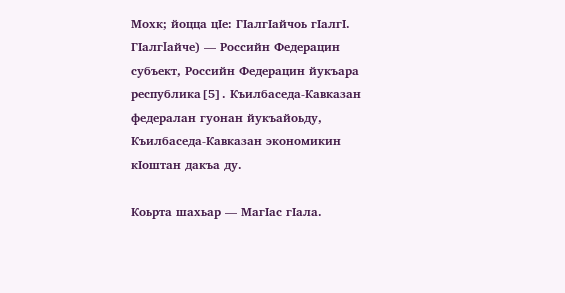Мохк; йоцца цӀе: ГӀалгӀайчоь гӀалгӀ. ГӀалгӏайче) — Российн Федерацин субъект, Российн Федерацин йукъара республика[5]. Къилбаседа-Кавказан федералан гуонан йукъайоьду, Къилбаседа-Кавказан экономикин кӀоштан дакъа ду.

Коьрта шахьар — МагӀас гӀала.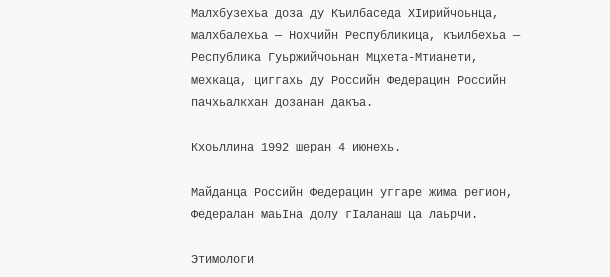Малхбузехьа доза ду Къилбаседа ХӀирийчоьнца, малхбалехьа — Нохчийн Республикица, къилбехьа — Республика Гуьржийчоьнан Мцхета-Мтианети, мехкаца, циггахь ду Российн Федерацин Российн пачхьалкхан дозанан дакъа.

Кхоьллина 1992 шеран 4 июнехь.

Майданца Российн Федерацин уггаре жима регион, Федералан маьӀна долу гӀаланаш ца лаьрчи.

Этимологи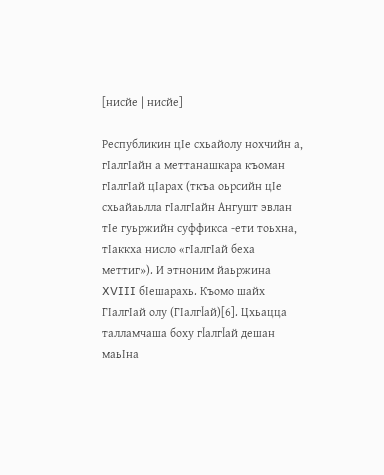[нисйе | нисйе]

Республикин цӀе схьайолу нохчийн а, гӀалгӀайн а меттанашкара къоман гӀалгӀай цӀарах (ткъа оьрсийн цӀе схьайаьлла гӀалгӀайн Ангушт эвлан тӀе гуьржийн суффикса -ети тоьхна, тӀаккха нисло «гӀалгӀай беха меттиг»). И этноним йаьржина XVIII бӀешарахь. Къомо шайх ГӀалгӀай олу (ГӀалгӏай)[6]. Цхьацца талламчаша боху гӏалгӏай дешан маьӀна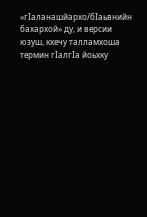«гӀаланашйархо/бӀаьвнийн бахархой» ду, и версии юзуш, кхечу талламхоша термин гӀалгӀа йоьхку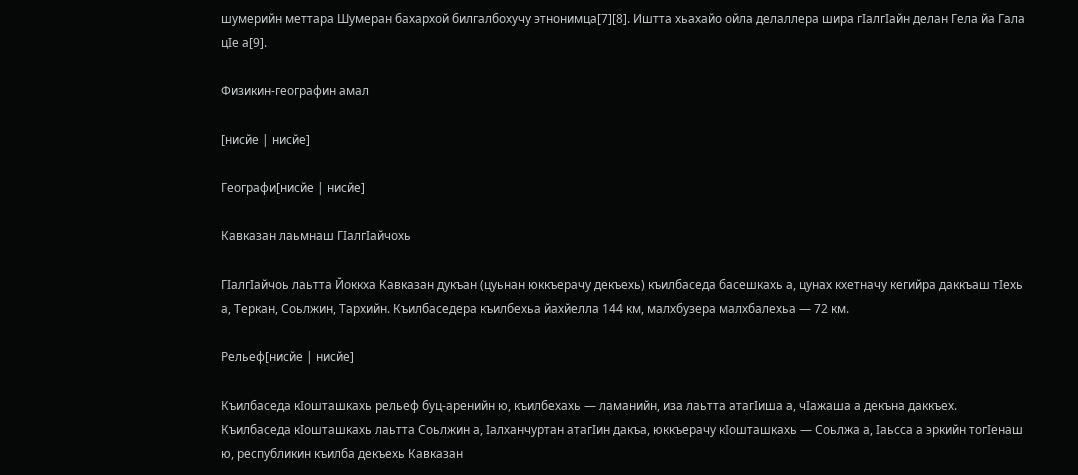шумерийн меттара Шумеран бахархой билгалбохучу этнонимца[7][8]. Иштта хьахайо ойла делаллера шира гӀалгӀайн делан Гела йа Гала цӀе а[9].

Физикин-географин амал

[нисйе | нисйе]

Географи[нисйе | нисйе]

Кавказан лаьмнаш ГӀалгӀайчохь

ГӀалгӀайчоь лаьтта Йоккха Кавказан дукъан (цуьнан юккъерачу декъехь) къилбаседа басешкахь а, цунах кхетначу кегийра даккъаш тӀехь а, Теркан, Соьлжин, Тархийн. Къилбаседера къилбехьа йахйелла 144 км, малхбузера малхбалехьа — 72 км.

Рельеф[нисйе | нисйе]

Къилбаседа кӀошташкахь рельеф буц-аренийн ю, къилбехахь — ламанийн, иза лаьтта атагӀиша а, чӀажаша а декъна даккъех. Къилбаседа кӀошташкахь лаьтта Соьлжин а, Ӏалханчуртан атагӀин дакъа, юккъерачу кӀошташкахь — Соьлжа а, Ӏаьсса а эркийн тогӀенаш ю, республикин къилба декъехь Кавказан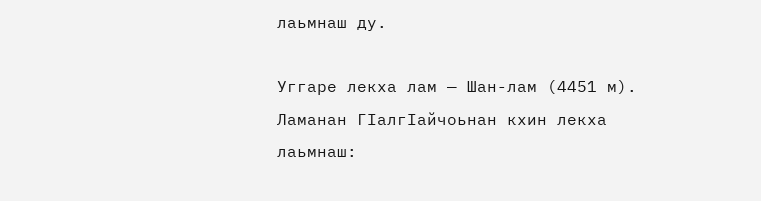лаьмнаш ду.

Уггаре лекха лам — Шан-лам (4451 м). Ламанан ГӀалгӀайчоьнан кхин лекха лаьмнаш: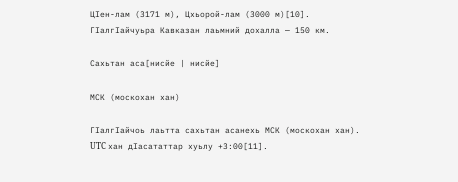ЦӀен-лам (3171 м), Цхьорой-лам (3000 м)[10]. ГӀалгӀайчуьра Кавказан лаьмний дохалла — 150 км.

Сахьтан аса[нисйе | нисйе]

МСК (москохан хан)

ГӀалгӀайчоь лаьтта сахьтан асанехь МСК (москохан хан). UTC хан дӀасататтар хуьлу +3:00[11].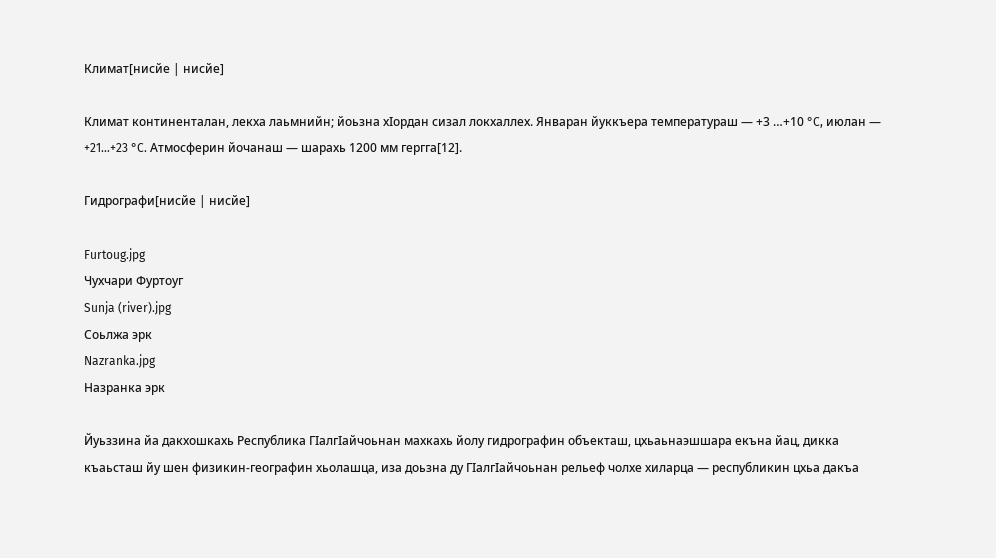Климат[нисйе | нисйе]

Климат континенталан, лекха лаьмнийн; йоьзна хӀордан сизал локхаллех. Январан йуккъера температураш — +3 …+10 °C, июлан — +21…+23 °C. Атмосферин йочанаш — шарахь 1200 мм гергга[12].

Гидрографи[нисйе | нисйе]

Furtoug.jpg
Чухчари Фуртоуг
Sunja (river).jpg
Соьлжа эрк
Nazranka.jpg
Назранка эрк

Йуьззина йа дакхошкахь Республика ГӀалгӀайчоьнан махкахь йолу гидрографин объекташ, цхьаьнаэшшара екъна йац, дикка къаьсташ йу шен физикин-географин хьолашца, иза доьзна ду ГӀалгӀайчоьнан рельеф чолхе хиларца — республикин цхьа дакъа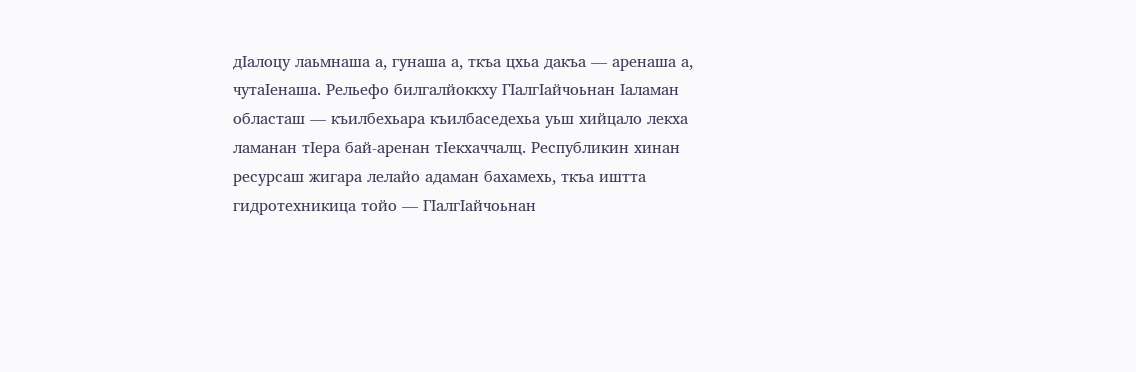дӀалоцу лаьмнаша а, гунаша а, ткъа цхьа дакъа — аренаша а, чутаӀенаша. Рельефо билгалйоккху ГӀалгӀайчоьнан Ӏаламан областаш — къилбехьара къилбаседехьа уьш хийцало лекха ламанан тӀера бай-аренан тӀекхаччалц. Республикин хинан ресурсаш жигара лелайо адаман бахамехь, ткъа иштта гидротехникица тойо — ГӀалгӀайчоьнан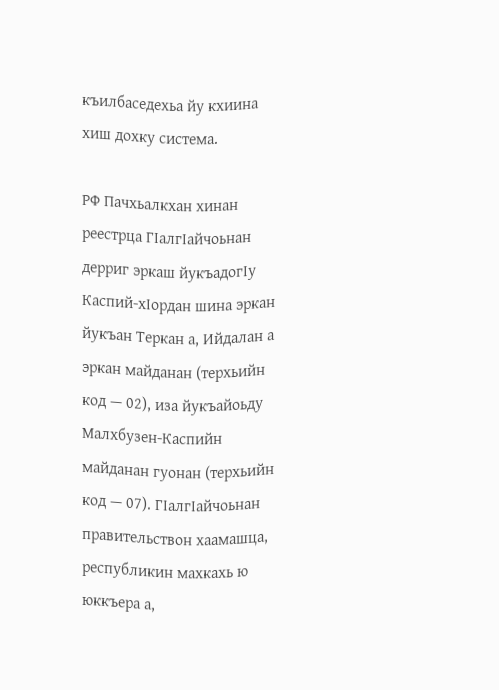къилбаседехьа йу кхиина хиш дохку система.

РФ Пачхьалкхан хинан реестрца ГӀалгӀайчоьнан дерриг эркаш йукъадогӀу Каспий-хӀордан шина эркан йукъан Теркан а, Ийдалан а эркан майданан (терхьийн код — 02), иза йукъайоьду Малхбузен-Каспийн майданан гуонан (терхьийн код — 07). ГӀалгӀайчоьнан правительствон хаамашца, республикин махкахь ю юккъера а,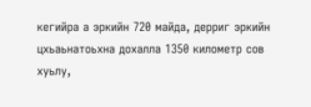кегийра а эркийн 720 майда, дерриг эркийн цхьаьнатоьхна дохалла 1350 километр сов хуьлу,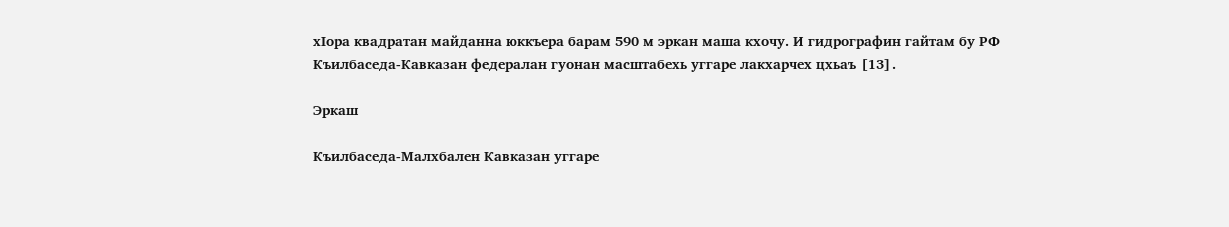хӀора квадратан майданна юккъера барам 590 м эркан маша кхочу. И гидрографин гайтам бу РФ Къилбаседа-Кавказан федералан гуонан масштабехь уггаре лакхарчех цхьаъ [13].

Эркаш

Къилбаседа-Малхбален Кавказан уггаре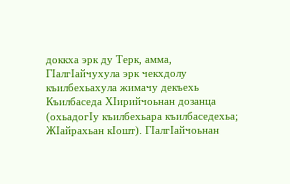доккха эрк ду Терк, амма, ГӀалгӀайчухула эрк чекхдолу къилбехьахула жимачу декъехь Къилбаседа ХӀирийчоьнан дозанца (охьадогӀу къилбехьара къилбаседехьа; ЖӀайрахьан кӀошт). ГӀалгӀайчоьнан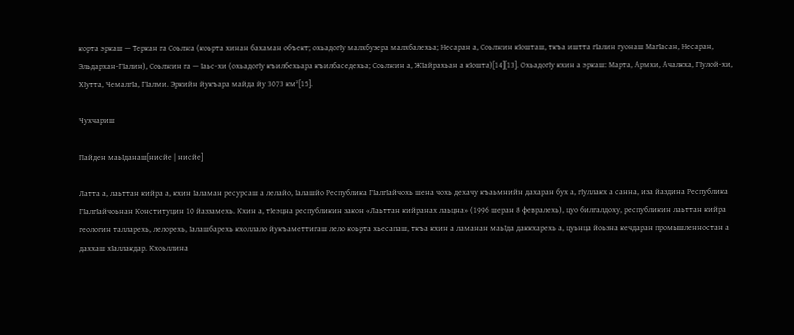корта эркаш — Теркан га Соьлжа (коьрта хинан бахаман объект; охьадогӀу малхбузера малхбалехьа; Несаран а, Соьлжин кӀошташ, ткъа иштта гӀалин гуонаш МагӀасан, Несаран, Эльдархан-ГӀалин), Соьлжин га — Ӏаьс-хи (охьадогӀу къилбехьара къилбаседехьа; Соьлжин а, ЖӀайрахьан а кӀошта)[14][13]. ОхьадогӀу кхин а эркаш: Марта, Армхи, Ачалкха, ГӀулой-хи, ХӀутта, ЧемалгӀа, ГӀалми. Эркийн йукъара майда йу 3073 км²[15].

Чухчариш

Пайден маьӀданаш[нисйе | нисйе]

Латта а, лаьттан кийра а, кхин Ӏаламан ресурсаш а лелайо, Ӏалашйо Республика ГӀалгӀайчохь шена чохь дехачу къаьмнийн дахаран бух а, гӀуллакх а санна, иза йаздина Республика ГӀалгӀайчоьнан Конституцин 10 йаззамехь. Кхин а, тӀеэцна республикин закон «Лаьттан кийранах лаьцна» (1996 шеран 8 февралехь), цуо билгалдоху, республикин лаьттан кийра геологин талларехь, лелорехь, Ӏалашбарехь кхоллало йукъаметтигаш лело коьрта хьесапаш, ткъа кхин а ламанан маьӀда даккхарехь а, цуьнца йоьзна кечдаран промышленностан а даххаш хӀаллакдар. Кхоьллина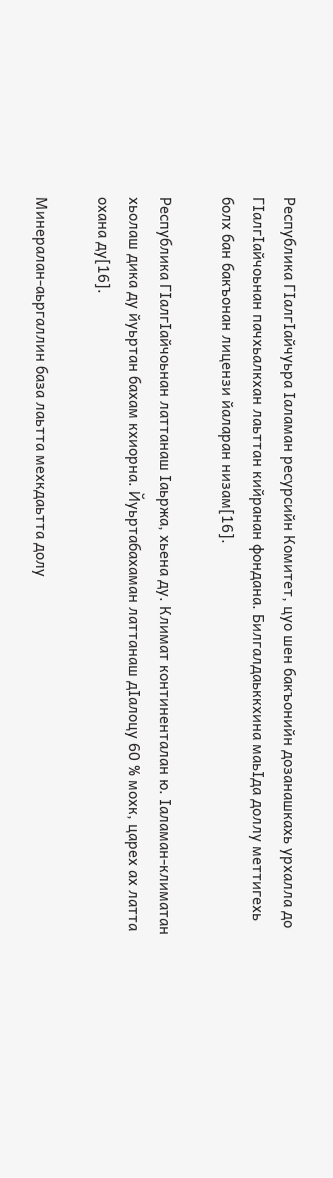Республика ГӀалгӀайчуьра Ӏаламан ресурсийн Комитет, цуо шен бакъонийн дозанашкахь урхалла до ГӀалгӀайчоьнан пачхьалкхан лаьттан кийранан фондана. Билгалдаьккхина маьӀда доллу меттигехь болх бан бакъонан лицензи йаларан низам[16].

Республика ГӀалгӀайчоьнан латтанаш Ӏаьржа, хьена ду. Климат континенталан ю. Ӏаламан-климатан хьолаш дика ду йуьртан бахам кхиорна. Йуьртабахаман латтанаш дӀалоцу 60 % мохк, царех ах латта охана ду[16].

Минералан-аьргаллин база лаьтта мехкдаьтта долу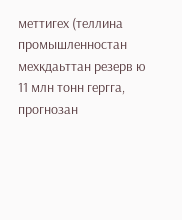меттигех (теллина промышленностан мехкдаьттан резерв ю 11 млн тонн гергга, прогнозан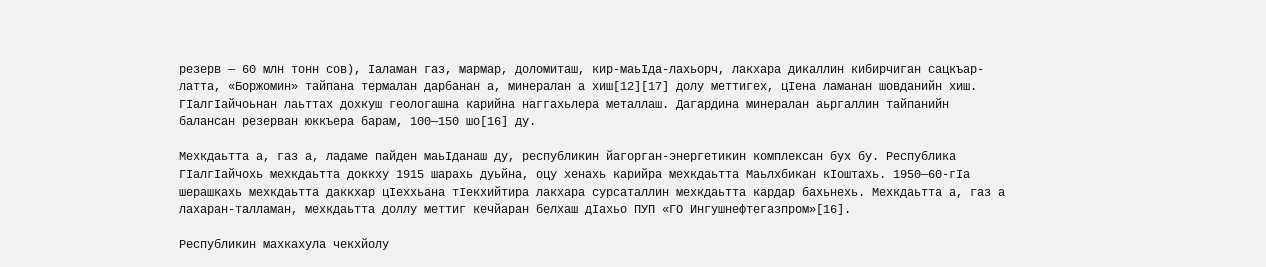резерв — 60 млн тонн сов), Ӏаламан газ, мармар, доломиташ, кир-маьӀда-лахьорч, лакхара дикаллин кибирчиган сацкъар-латта, «Боржомин» тайпана термалан дарбанан а, минералан а хиш[12][17] долу меттигех, цӀена ламанан шовданийн хиш. ГӀалгӀайчоьнан лаьттах дохкуш геологашна карийна наггахьлера металлаш. Дагардина минералан аьргаллин тайпанийн балансан резерван юккъера барам, 100—150 шо[16] ду.

Мехкдаьтта а, газ а, ладаме пайден маьӀданаш ду, республикин йагорган-энергетикин комплексан бух бу. Республика ГӀалгӀайчохь мехкдаьтта доккху 1915 шарахь дуьйна, оцу хенахь карийра мехкдаьтта Маьлхбикан кӀоштахь. 1950—60-гӀа шерашкахь мехкдаьтта даккхар цӀеххьана тӀекхийтира лакхара сурсаталлин мехкдаьтта кардар бахьнехь. Мехкдаьтта а, газ а лахаран-талламан, мехкдаьтта доллу меттиг кечйаран белхаш дӀахьо ПУП «ГО Ингушнефтегазпром»[16].

Республикин махкахула чекхйолу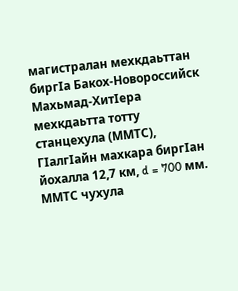магистралан мехкдаьттан биргӀа Бакох-Новороссийск Махьмад-ХитӀера мехкдаьтта тотту станцехула (ММТС), ГӀалгӀайн махкара биргӀан йохалла 12,7 км, d = 700 мм. ММТС чухула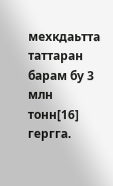мехкдаьтта таттаран барам бу 3 млн тонн[16] гергга.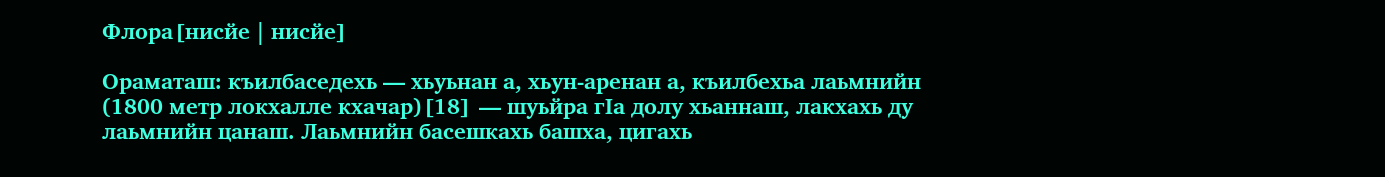Флора[нисйе | нисйе]

Ораматаш: къилбаседехь — хьуьнан а, хьун-аренан а, къилбехьа лаьмнийн (1800 метр локхалле кхачар)[18] — шуьйра гӀа долу хьаннаш, лакхахь ду лаьмнийн цанаш. Лаьмнийн басешкахь башха, цигахь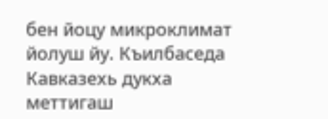бен йоцу микроклимат йолуш йу. Къилбаседа Кавказехь дукха меттигаш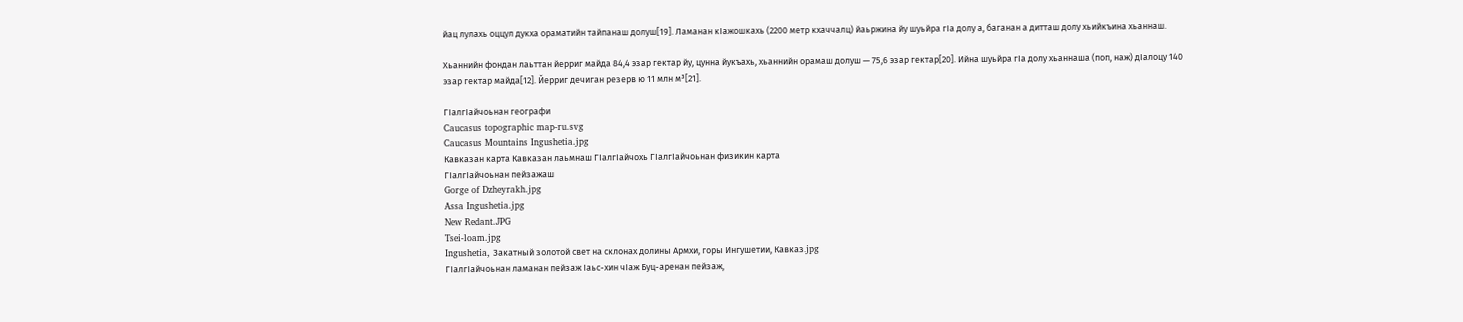йац лулахь оццул дукха ораматийн тайпанаш долуш[19]. Ламанан кӀажошкахь (2200 метр кхаччалц) йаьржина йу шуьйра гӀа долу а, баганан а дитташ долу хьийкъина хьаннаш.

Хьаннийн фондан лаьттан йерриг майда 84,4 эзар гектар йу, цунна йукъахь, хьаннийн орамаш долуш — 75,6 эзар гектар[20]. Ийна шуьйра гӀа долу хьаннаша (поп, наж) дӀалоцу 140 эзар гектар майда[12]. Йерриг дечиган резерв ю 11 млн м³[21].

ГӀалгӀайчоьнан географи
Caucasus topographic map-ru.svg
Caucasus Mountains Ingushetia.jpg
Кавказан карта Кавказан лаьмнаш ГӀалгӀайчохь ГӀалгӀайчоьнан физикин карта
ГӀалгӀайчоьнан пейзажаш
Gorge of Dzheyrakh.jpg
Assa Ingushetia.jpg
New Redant.JPG
Tsei-loam.jpg
Ingushetia, Закатный золотой свет на склонах долины Армхи, горы Ингушетии, Кавказ.jpg
ГӀалгӀайчоьнан ламанан пейзаж Ӏаьс-хин чӀаж Буц-аренан пейзаж,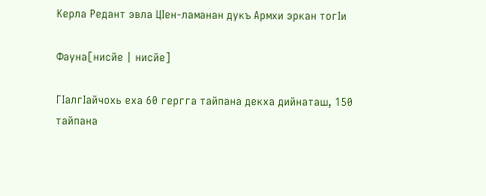Керла Редант эвла ЦӀен-ламанан дукъ Армхи эркан тогӀи

Фауна[нисйе | нисйе]

ГӀалгӀайчохь еха 60 гергга тайпана декха дийнаташ, 150 тайпана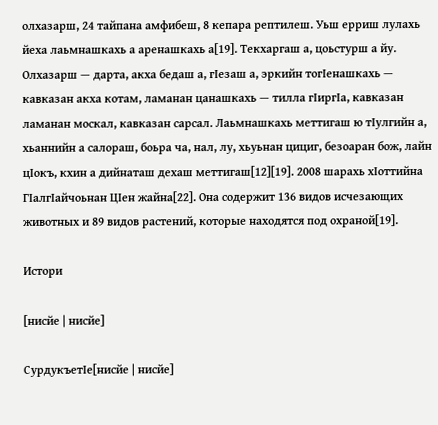олхазарш, 24 тайпана амфибеш, 8 кепара рептилеш. Уьш ерриш лулахь йеха лаьмнашкахь а аренашкахь а[19]. Текхаргаш а, цоьстурш а йу. Олхазарш — дарта, акха бедаш а, гӀезаш а, эркийн тогӀенашкахь — кавказан акха котам, ламанан цанашкахь — тилла гӀиргӀа, кавказан ламанан москал, кавказан сарсал. Лаьмнашкахь меттигаш ю тӀулгийн а, хьаннийн а салораш, боьра ча, нал, лу, хьуьнан цициг, безоаран бож, лайн цӀокъ, кхин а дийнаташ дехаш меттигаш[12][19]. 2008 шарахь хӀоттийна ГӀалгӀайчоьнан ЦӀен жайна[22]. Она содержит 136 видов исчезающих животных и 89 видов растений, которые находятся под охраной[19].

Истори

[нисйе | нисйе]

СурдукъетӀе[нисйе | нисйе]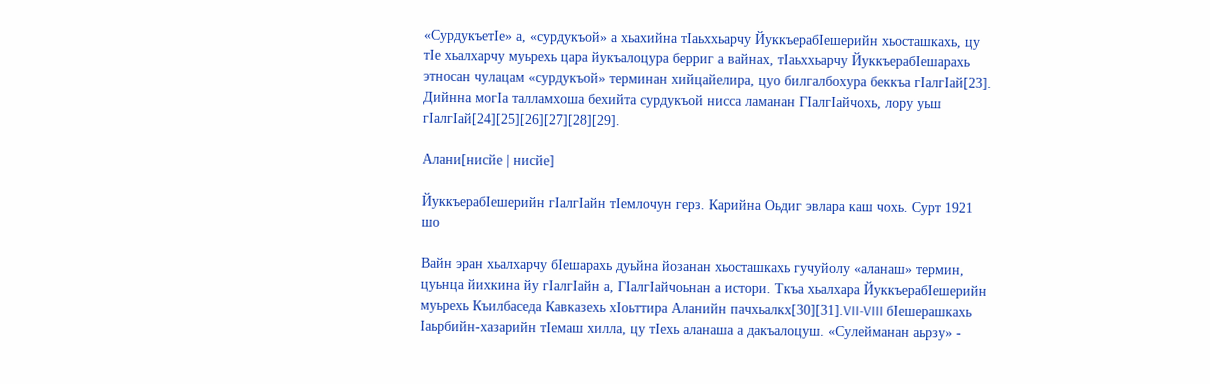«СурдукъетӀе» а, «сурдукъой» а хьахийна тӀаьххьарчу ЙуккъерабӀешерийн хьосташкахь, цу тӀе хьалхарчу муьрехь цара йукъалоцура берриг а вайнах, тӀаьххьарчу ЙуккъерабӀешарахь этносан чулацам «сурдукъой» терминан хийцайелира, цуо билгалбохура беккъа гӀалгӀай[23]. Дийнна могӀа талламхоша бехийта сурдукъой нисса ламанан ГӀалгӀайчохь, лору уьш гӀалгӀай[24][25][26][27][28][29].

Алани[нисйе | нисйе]

ЙуккъерабӀешерийн гӀалгӀайн тӀемлочун герз. Карийна Оьдиг эвлара каш чохь. Сурт 1921 шо

Вайн эран хьалхарчу бӀешарахь дуьйна йозанан хьосташкахь гучуйолу «аланаш» термин, цуьнца йихкина йу гӀалгӀайн а, ГӀалгӀайчоьнан а истори. Ткъа хьалхара ЙуккъерабӀешерийн муьрехь Къилбаседа Кавказехь хӀоьттира Аланийн пачхьалкх[30][31].VII-VIII бӀешерашкахь Ӏаьрбийн-хазарийн тӀемаш хилла, цу тӀехь аланаша а дакъалоцуш. «Сулейманан аьрзу» -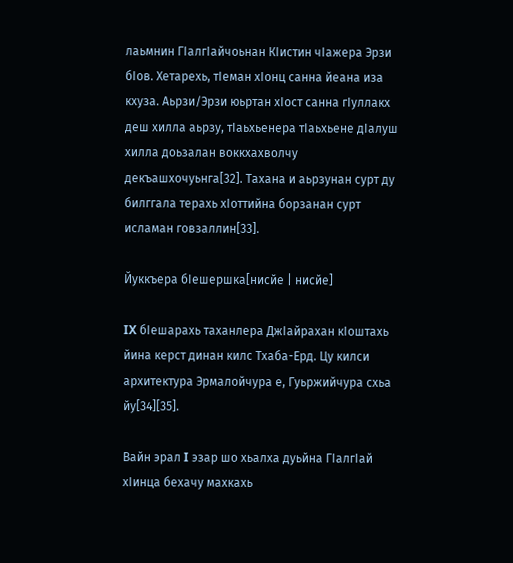лаьмнин ГӀалгӀайчоьнан КӀистин чӀажера Эрзи бӀов. Хетарехь, тӀеман хӀонц санна йеана иза кхуза. Аьрзи/Эрзи юьртан хӀост санна гӀуллакх деш хилла аьрзу, тӀаьхьенера тӀаьхьене дӀалуш хилла доьзалан воккхахволчу декъашхочуьнга[32]. Тахана и аьрзунан сурт ду билггала терахь хӀоттийна борзанан сурт исламан говзаллин[33].

Йуккъера бӀешершка[нисйе | нисйе]

IX бIешарахь таханлера ДжӀайрахан кIоштахь йина керст динан килс Тхаба-Ерд. Цу килси архитектура Эрмалойчура е, Гуьржийчура схьа йу[34][35].

Вайн эрал I эзар шо хьалха дуьйна ГӀалгӀай хӀинца бехачу махкахь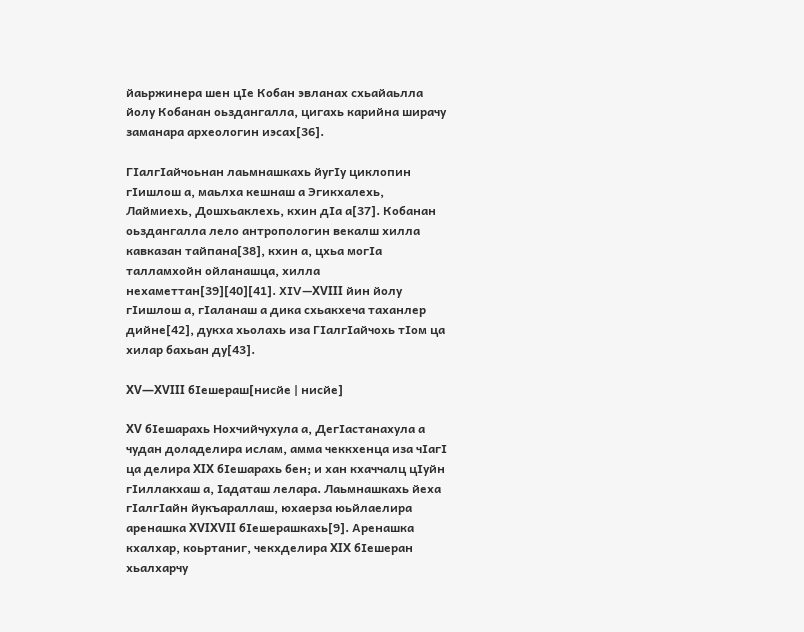йаьржинера шен цӀе Кобан эвланах схьайаьлла йолу Кобанан оьздангалла, цигахь карийна ширачу заманара археологин иэсах[36].

ГӀалгӀайчоьнан лаьмнашкахь йугӀу циклопин гӀишлош а, маьлха кешнаш а Эгикхалехь, Лаймиехь, Дошхьаклехь, кхин дӀа а[37]. Кобанан оьздангалла лело антропологин векалш хилла кавказан тайпана[38], кхин а, цхьа могӀа талламхойн ойланашца, хилла нехаметтан[39][40][41]. XӀV—XVIII йин йолу гӀишлош а, гӀаланаш а дика схьакхеча таханлер дийне[42], дукха хьолахь иза ГӀалгӀайчохь тӀом ца хилар бахьан ду[43].

XV—XVIII бӀешераш[нисйе | нисйе]

XV бӀешарахь Нохчийчухула а, ДегӀастанахула а чудан доладелира ислам, амма чеккхенца иза чӀагӀ ца делира XIX бӀешарахь бен; и хан кхаччалц цӀуйн гӀиллакхаш а, Ӏадаташ лелара. Лаьмнашкахь йеха гӀалгӀайн йукъараллаш, юхаерза юьйлаелира аренашка XVIXVII бӀешерашкахь[9]. Аренашка кхалхар, коьртаниг, чекхделира XIX бӀешеран хьалхарчу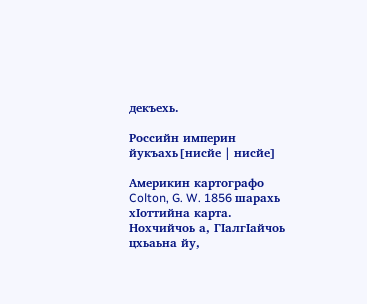декъехь.

Российн империн йукъахь[нисйе | нисйе]

Америкин картографо Colton, G. W. 1856 шарахь хӀоттийна карта. Нохчийчоь а, ГӀалгӀайчоь цхьаьна йу,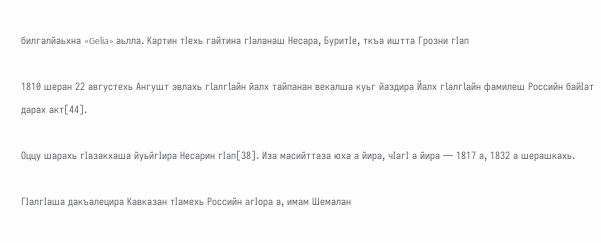билгалйаьхна «Gelia» аьлла. Картин тӀехь гайтина гӀаланаш Несара, БуритӀе, ткъа иштта Грозни гӀап

1810 шеран 22 августехь Ангушт эвлахь гӏалгӏайн йалх тайпанан векалша куьг йаздира Йалх гӏалгӏайн фамилеш Российн байӀат дарах акт[44].

Оццу шарахь гӀазакхаша йуьйгӀира Несарин гӀап[38]. Иза масийттаза юха а йира, чӀагӀ а йира — 1817 а, 1832 а шерашкахь.

ГӀалгӀаша дакъалецира Кавказан тӀамехь Российн агӀора а, имам Шемалан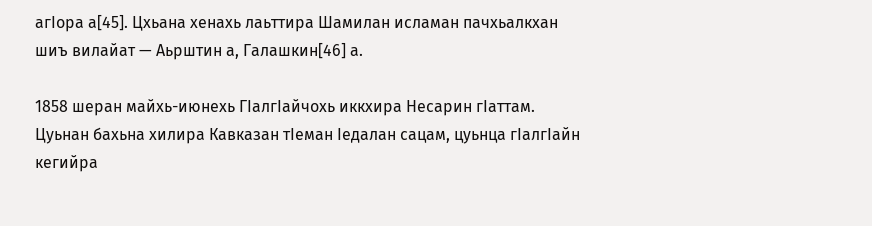агӀора а[45]. Цхьана хенахь лаьттира Шамилан исламан пачхьалкхан шиъ вилайат — Аьрштин а, Галашкин[46] а.

1858 шеран майхь-июнехь ГӀалгӀайчохь иккхира Несарин гӀаттам. Цуьнан бахьна хилира Кавказан тӀеман Ӏедалан сацам, цуьнца гӀалгӀайн кегийра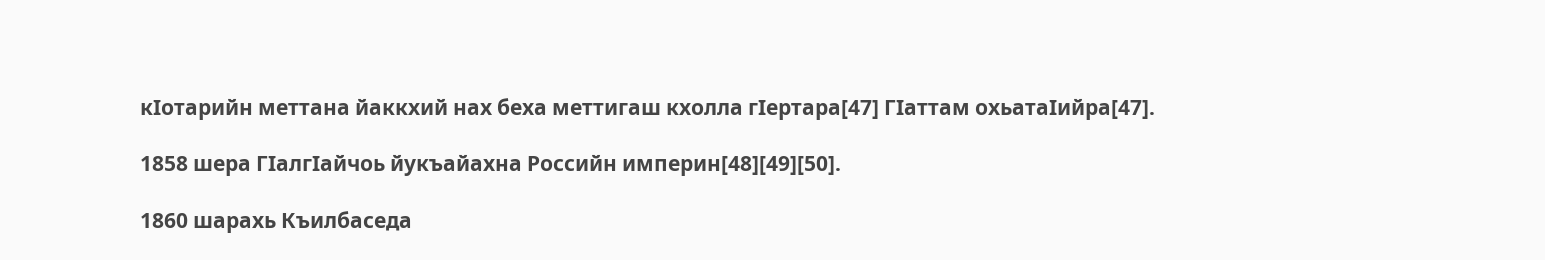кӀотарийн меттана йаккхий нах беха меттигаш кхолла гӀертара[47] ГӀаттам охьатаӀийра[47].

1858 шера ГӀалгӀайчоь йукъайахна Российн империн[48][49][50].

1860 шарахь Къилбаседа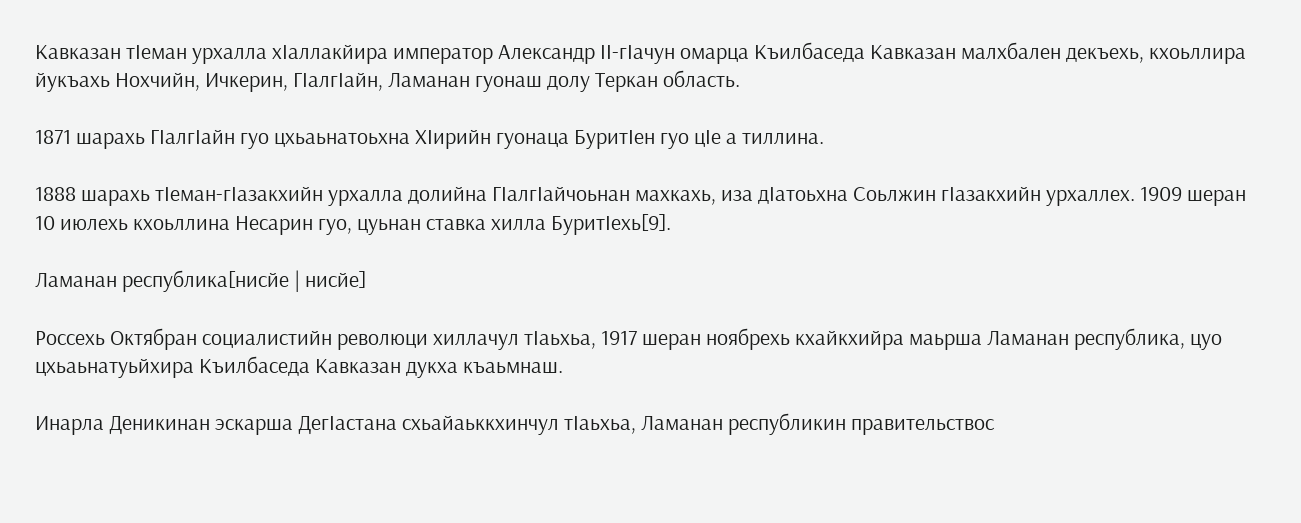Кавказан тӀеман урхалла хӀаллакйира император Александр II-гӀачун омарца Къилбаседа Кавказан малхбален декъехь, кхоьллира йукъахь Нохчийн, Ичкерин, ГӀалгӀайн, Ламанан гуонаш долу Теркан область.

1871 шарахь ГӀалгӀайн гуо цхьаьнатоьхна ХӀирийн гуонаца БуритӀен гуо цӀе а тиллина.

1888 шарахь тӀеман-гӀазакхийн урхалла долийна ГӀалгӀайчоьнан махкахь, иза дӀатоьхна Соьлжин гӀазакхийн урхаллех. 1909 шеран 10 июлехь кхоьллина Несарин гуо, цуьнан ставка хилла БуритӀехь[9].

Ламанан республика[нисйе | нисйе]

Россехь Октябран социалистийн революци хиллачул тӀаьхьа, 1917 шеран ноябрехь кхайкхийра маьрша Ламанан республика, цуо цхьаьнатуьйхира Къилбаседа Кавказан дукха къаьмнаш.

Инарла Деникинан эскарша ДегӀастана схьайаьккхинчул тӀаьхьа, Ламанан республикин правительствос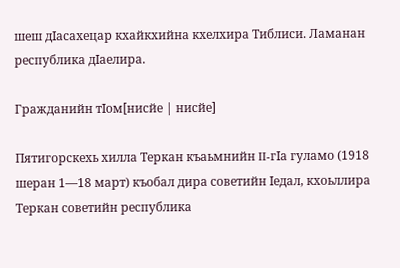шеш дӀасахецар кхайкхийна кхелхира Тиблиси. Ламанан республика дӀаелира.

Гражданийн тӀом[нисйе | нисйе]

Пятигорскехь хилла Теркан къаьмнийн II-гӀа гуламо (1918 шеран 1—18 март) къобал дира советийн Ӏедал, кхоьллира Теркан советийн республика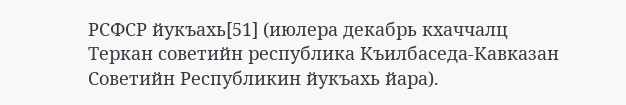РСФСР йукъахь[51] (июлера декабрь кхаччалц Теркан советийн республика Къилбаседа-Кавказан Советийн Республикин йукъахь йара).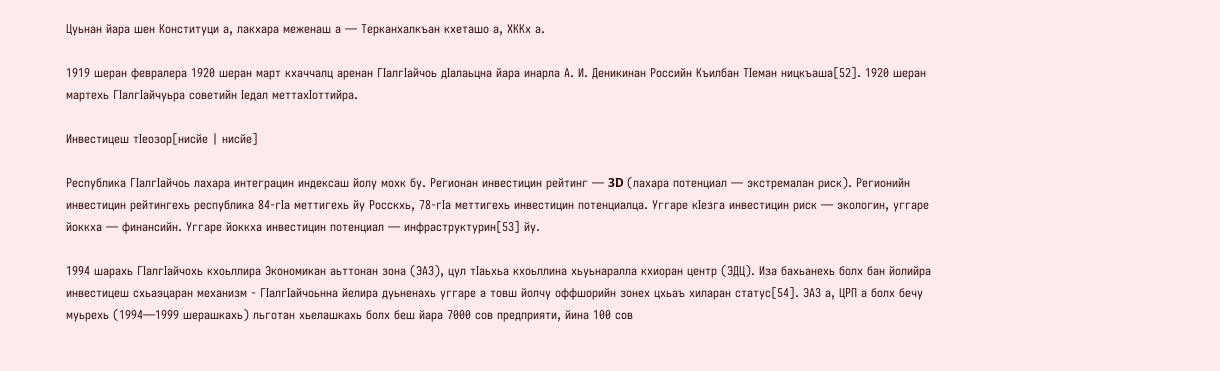Цуьнан йара шен Конституци а, лакхара меженаш а — Терканхалкъан кхеташо а, ХККх а.

1919 шеран февралера 1920 шеран март кхаччалц аренан ГӀалгӀайчоь дӀалаьцна йара инарла А. И. Деникинан Российн Къилбан ТӀеман ницкъаша[52]. 1920 шеран мартехь ГӀалгӀайчуьра советийн Ӏедал меттахӀоттийра.

Инвестицеш тӀеозор[нисйе | нисйе]

Республика ГӀалгӀайчоь лахара интеграцин индексаш йолу мохк бу. Регионан инвестицин рейтинг — 3D (лахара потенциал — экстремалан риск). Регионийн инвестицин рейтингехь республика 84-гӀа меттигехь йу Росскхь, 78-гӀа меттигехь инвестицин потенциалца. Уггаре кӀезга инвестицин риск — экологин, уггаре йоккха — финансийн. Уггаре йоккха инвестицин потенциал — инфраструктурин[53] йу.

1994 шарахь ГӀалгӀайчохь кхоьллира Экономикан аьттонан зона (ЭАЗ), цул тӀаьхьа кхоьллина хьуьнаралла кхиоран центр (ЭДЦ). Иза бахьанехь болх бан йолийра инвестицеш схьаэцаран механизм - ГӀалгӀайчоьнна йелира дуьненахь уггаре а товш йолчу оффшорийн зонех цхьаъ хиларан статус[54]. ЭАЗ а, ЦРП а болх бечу муьрехь (1994—1999 шерашкахь) льготан хьелашкахь болх беш йара 7000 сов предприяти, йина 100 сов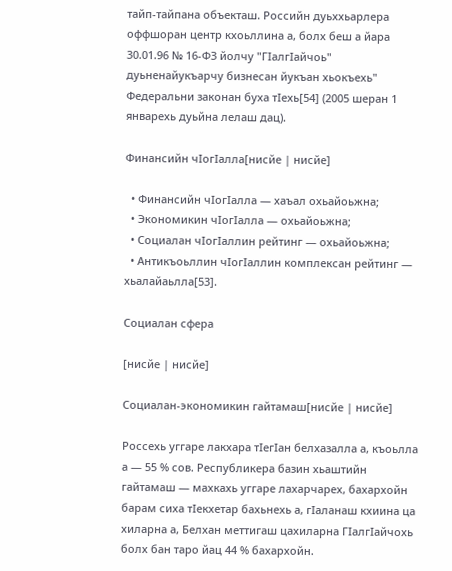тайп-тайпана объекташ. Российн дуьххьарлера оффшоран центр кхоьллина а, болх беш а йара 30.01.96 № 16-ФЗ йолчу "ГӀалгӀайчоь" дуьненайукъарчу бизнесан йукъан хьокъехь" Федеральни законан буха тӀехь[54] (2005 шеран 1 январехь дуьйна лелаш дац).

Финансийн чӀогӀалла[нисйе | нисйе]

  • Финансийн чӀогӀалла — хаъал охьайоьжна;
  • Экономикин чӀогӀалла — охьайоьжна;
  • Социалан чӀогӀаллин рейтинг — охьайоьжна;
  • Антикъоьллин чӀогӀаллин комплексан рейтинг — хьалайаьлла[53].

Социалан сфера

[нисйе | нисйе]

Социалан-экономикин гайтамаш[нисйе | нисйе]

Россехь уггаре лакхара тӀегӀан белхазалла а, къоьлла а — 55 % сов. Республикера базин хьаштийн гайтамаш — махкахь уггаре лахарчарех, бахархойн барам сиха тӀекхетар бахьнехь а, гӀаланаш кхиина ца хиларна а, Белхан меттигаш цахиларна ГӀалгӀайчохь болх бан таро йац 44 % бахархойн.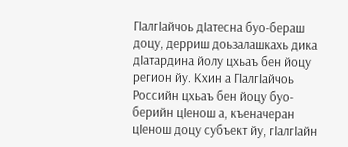ГӀалгӀайчоь дӀатесна буо-бераш доцу, дерриш доьзалашкахь дика дӀатардина йолу цхьаъ бен йоцу регион йу. Кхин а ГӀалгӀайчоь Российн цхьаъ бен йоцу буо-берийн цӀенош а, къеначеран цӀенош доцу субъект йу, гӀалгӀайн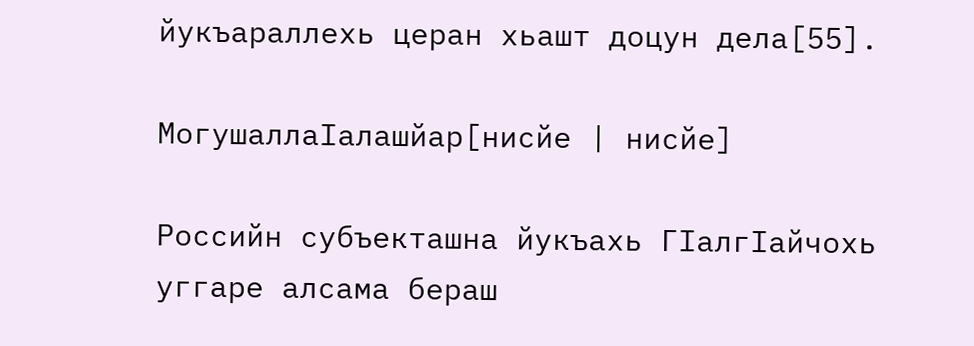йукъараллехь церан хьашт доцун дела[55].

МогушаллаӀалашйар[нисйе | нисйе]

Российн субъекташна йукъахь ГӀалгӀайчохь уггаре алсама бераш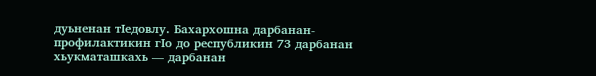дуьненан тӀедовлу. Бахархошна дарбанан-профилактикин гӀо до республикин 73 дарбанан хьукматашкахь — дарбанан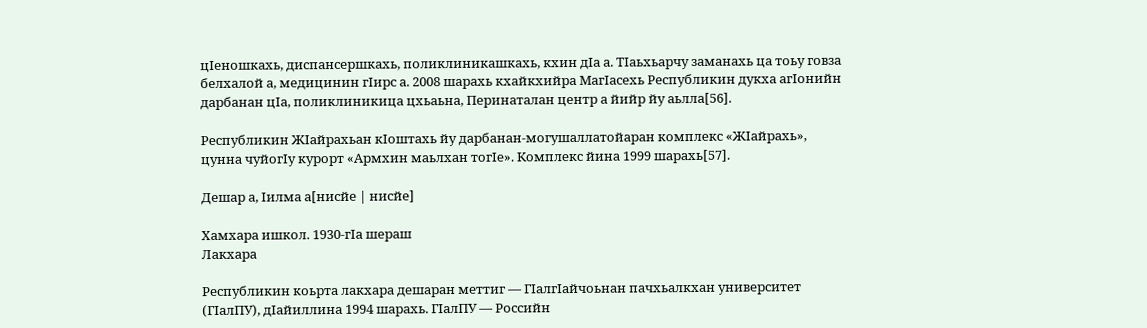цӀеношкахь, диспансершкахь, поликлиникашкахь, кхин дӀа а. ТӀаьхьарчу заманахь ца тоьу говза белхалой а, медицинин гӀирс а. 2008 шарахь кхайкхийра МагӀасехь Республикин дукха агӀонийн дарбанан цӀа, поликлиникица цхьаьна, Перинаталан центр а йийр йу аьлла[56].

Республикин ЖӀайрахьан кӀоштахь йу дарбанан-могушаллатойаран комплекс «ЖӀайрахь», цунна чуйогӀу курорт «Армхин маьлхан тогӀе». Комплекс йина 1999 шарахь[57].

Дешар а, Ӏилма а[нисйе | нисйе]

Хамхара ишкол. 1930-гӀа шераш
Лакхара

Республикин коьрта лакхара дешаран меттиг — ГӀалгӀайчоьнан пачхьалкхан университет (ГӀалПУ), дӀайиллина 1994 шарахь. ГӀалПУ — Российн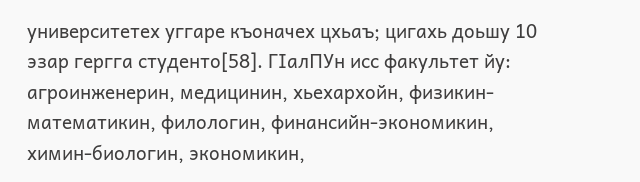университетех уггаре къоначех цхьаъ; цигахь доьшу 10 эзар гергга студенто[58]. ГӀалПУн исс факультет йу: агроинженерин, медицинин, хьехархойн, физикин-математикин, филологин, финансийн-экономикин, химин-биологин, экономикин,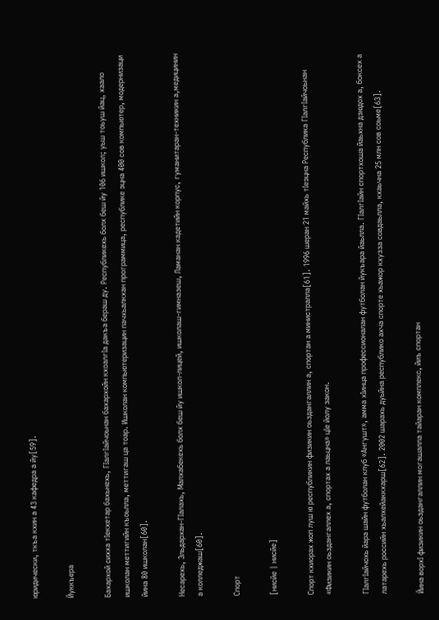юридически, ткъа кхин а 43 кафедра а йу[59].

Йуккъера

Бахархой сихха тӀекхетар бахьнехь, ГӀалгӀайчоьнан бахархойн кхоалгӀа дакъа бераш ду. Республикехь болх беш йу 106 ишкол; уьш тоьуш йац, хаало ишколан меттигийн къоьлла, меттигаш ца тоар. Ишколан компьютеризацин пачхьалкхан программица, республике эцна 400 сов компьютер, модернизаци йина 80 ишколан[60].

Несарехь, Эльдархан-ГӀалахь, Малхабекехь болх беш йу ишкол-лицей, ишколаш-гимназеш, Ламанан кадетийн корпус, гуманитаран-техникин а,медицинин а колледжаш[60].

Спорт

[нисйе | нисйе]

Спорт кхиорах жоп луш ю республикин физикин оьздангаллин а, спортан а министралла[61]. 1996 шеран 21 майхь тӀеэцна Республика ГӀалгӀайчоьнан «Физикин оьздангаллех а, спортах а лаьцна» цӀе йолу закон.

ГӀалгӀайчохь йара шайн футболан клуб «Ангушт», амма хӀинца профессионалан футболан йукъара йаьлла. ГӀалгӀайн спортхоша йаьхна дзюдох а, боксех а латарехь российн хьалхейаккхарш[62]. 2002 шарахь дуьйна республико ахча спорте хьажор кхузза совдаьлла, кхаьчна 25 млн сов соьме[63].

Йина ворхӀ физикин оьздангаллин могашалла тайаран комплекс, йиъ спортан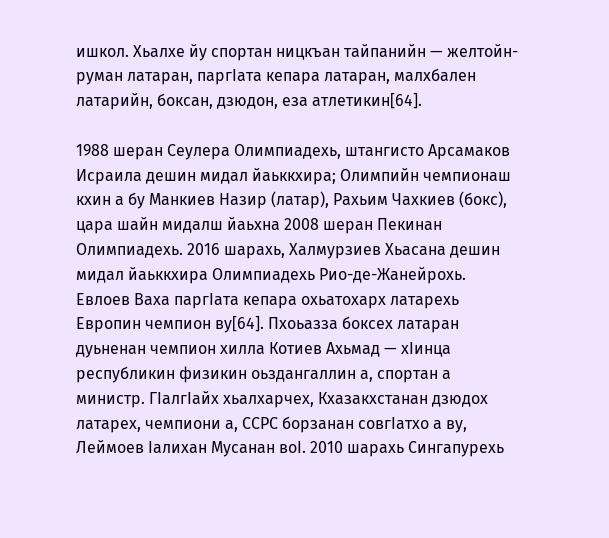ишкол. Хьалхе йу спортан ницкъан тайпанийн — желтойн-руман латаран, паргӀата кепара латаран, малхбален латарийн, боксан, дзюдон, еза атлетикин[64].

1988 шеран Сеулера Олимпиадехь, штангисто Арсамаков Исраила дешин мидал йаьккхира; Олимпийн чемпионаш кхин а бу Манкиев Назир (латар), Рахьим Чахкиев (бокс), цара шайн мидалш йаьхна 2008 шеран Пекинан Олимпиадехь. 2016 шарахь, Халмурзиев Хьасана дешин мидал йаьккхира Олимпиадехь Рио-де-Жанейрохь. Евлоев Ваха паргӀата кепара охьатохарх латарехь Европин чемпион ву[64]. Пхоьазза боксех латаран дуьненан чемпион хилла Котиев Ахьмад — хӀинца республикин физикин оьздангаллин а, спортан а министр. ГӀалгӀайх хьалхарчех, Кхазакхстанан дзюдох латарех, чемпиони а, ССРС борзанан совгӀатхо а ву, Леймоев Ӏалихан Мусанан воӀ. 2010 шарахь Сингапурехь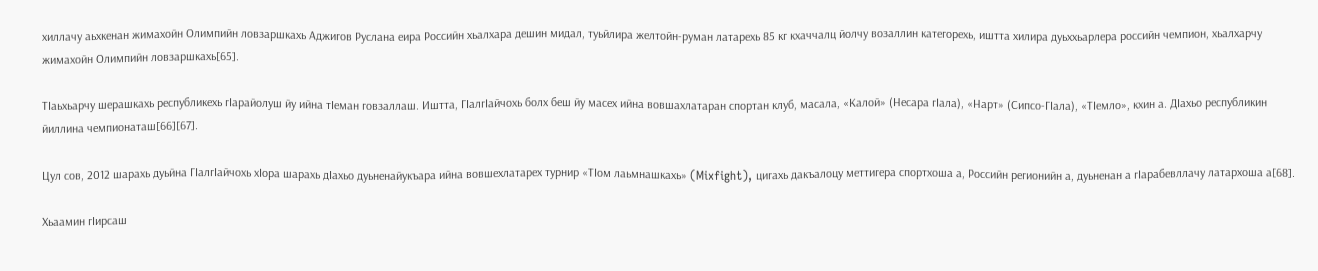хиллачу аьхкенан жимахойн Олимпийн ловзаршкахь Аджигов Руслана еира Российн хьалхара дешин мидал, туьйлира желтойн-руман латарехь 85 кг кхаччалц йолчу возаллин категорехь, иштта хилира дуьххьарлера российн чемпион, хьалхарчу жимахойн Олимпийн ловзаршкахь[65].

ТӀаьхьарчу шерашкахь республикехь гӀарайолуш йу ийна тӀеман говзаллаш. Иштта, ГӀалгӀайчохь болх беш йу масех ийна вовшахлатаран спортан клуб, масала, «Калой» (Несара гӀала), «Нарт» (Сипсо-ГӀала), «ТӀемло», кхин а. ДӀахьо республикин йиллина чемпионаташ[66][67].

Цул сов, 2012 шарахь дуьйна ГӀалгӀайчохь хӀора шарахь дӀахьо дуьненайукъара ийна вовшехлатарех турнир «ТӀом лаьмнашкахь» (Mixfight), цигахь дакъалоцу меттигера спортхоша а, Российн регионийн а, дуьненан а гӀарабевллачу латархоша а[68].

Хьаамин гIирсаш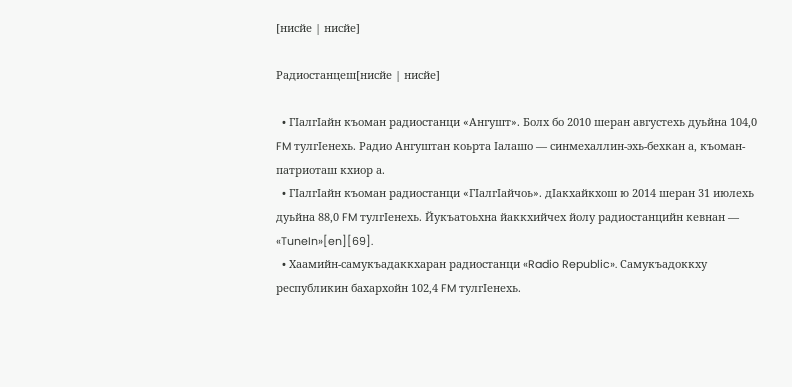[нисйе | нисйе]

Радиостанцеш[нисйе | нисйе]

  • ГӀалгӀайн къоман радиостанци «Ангушт». Болх бо 2010 шеран августехь дуьйна 104,0 FM тулгӀенехь. Радио Ангуштан коьрта Ӏалашо — синмехаллин-эхь-бехкан а, къоман-патриоташ кхиор а.
  • ГӀалгӀайн къоман радиостанци «ГӀалгӀайчоь». дӀакхайкхош ю 2014 шеран 31 июлехь дуьйна 88,0 FM тулгӀенехь. Йукъатоьхна йаккхийчех йолу радиостанцийн кевнан — «TuneIn»[en][69].
  • Хаамийн-самукъадаккхаран радиостанци «Radio Republic». Самукъадоккху республикин бахархойн 102,4 FM тулгӀенехь.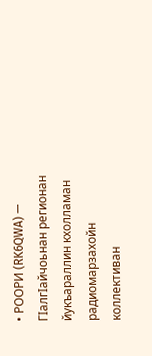• РООРИ (RK6QWA) — ГӀалгӀайчоьнан регионан йукъараллин кхолламан радиомарзахойн коллективан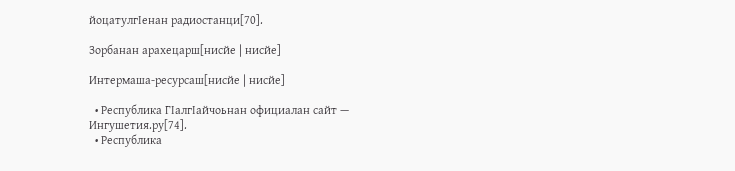йоцатулгӀенан радиостанци[70].

Зорбанан арахецарш[нисйе | нисйе]

Интермаша-ресурсаш[нисйе | нисйе]

  • Республика ГӀалгӀайчоьнан официалан сайт — Ингушетия.ру[74].
  • Республика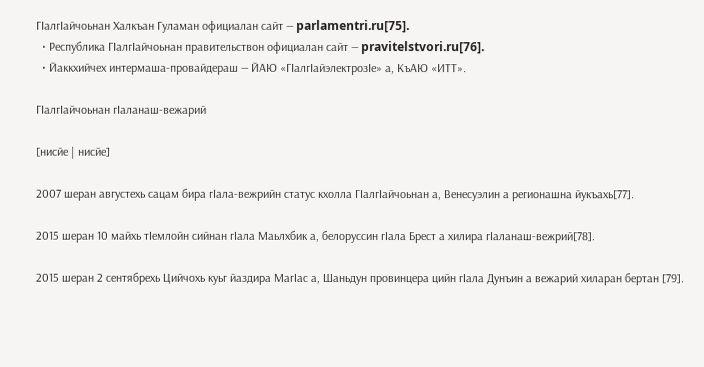ГӀалгӀайчоьнан Халкъан Гуламан официалан сайт — parlamentri.ru[75].
  • Республика ГӀалгӀайчоьнан правительствон официалан сайт — pravitelstvori.ru[76].
  • Йаккхийчех интермаша-провайдераш — ЙАЮ «ГӀалгӀайэлектрозӀе» а, КъАЮ «ИТТ».

ГӀалгӀайчоьнан гӀаланаш-вежарий

[нисйе | нисйе]

2007 шеран августехь сацам бира гӀала-вежрийн статус кхолла ГӀалгӀайчоьнан а, Венесуэлин а регионашна йукъахь[77].

2015 шеран 10 майхь тӀемлойн сийнан гӀала Маьлхбик а, белоруссин гӀала Брест а хилира гӀаланаш-вежрий[78].

2015 шеран 2 сентябрехь Цийчохь куьг йаздира МагӀас а, Шаньдун провинцера цийн гӀала Дунъин а вежарий хиларан бертан [79].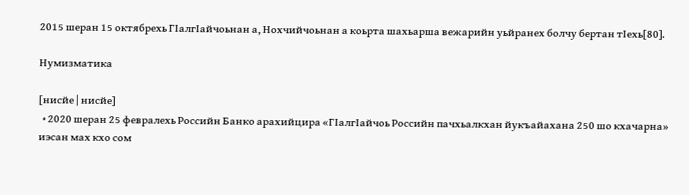2015 шеран 15 октябрехь ГӀалгӀайчоьнан а, Нохчийчоьнан а коьрта шахьарша вежарийн уьйранех болчу бертан тӀехь[80].

Нумизматика

[нисйе | нисйе]
  • 2020 шеран 25 февралехь Российн Банко арахийцира «ГӀалгӀайчоь Российн пачхьалкхан йукъайахана 250 шо кхачарна» иэсан мах кхо сом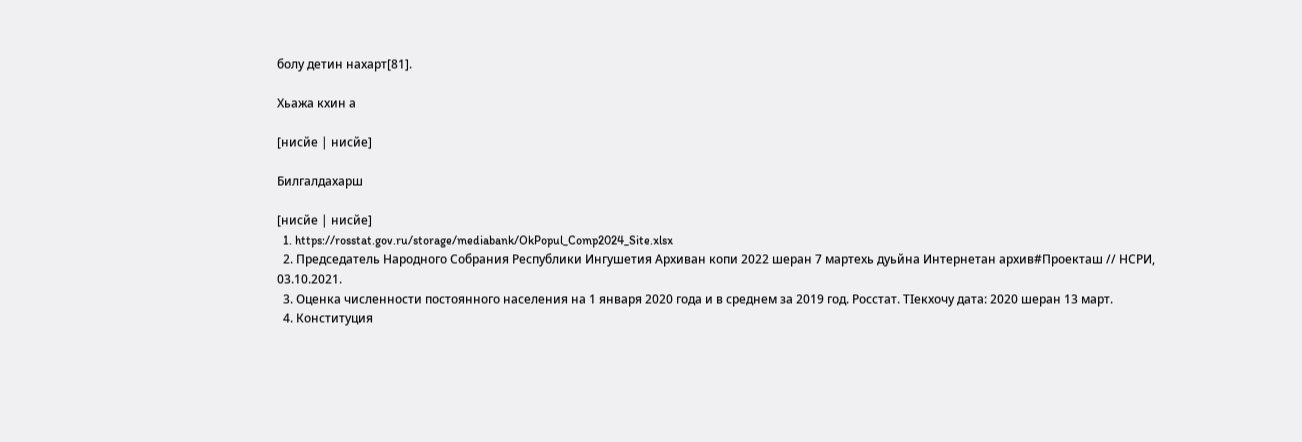болу детин нахарт[81].

Хьажа кхин а

[нисйе | нисйе]

Билгалдахарш

[нисйе | нисйе]
  1. https://rosstat.gov.ru/storage/mediabank/OkPopul_Comp2024_Site.xlsx
  2. Председатель Народного Собрания Республики Ингушетия Архиван копи 2022 шеран 7 мартехь дуьйна Интернетан архив#Проекташ // НСРИ, 03.10.2021.
  3. Оценка численности постоянного населения на 1 января 2020 года и в среднем за 2019 год. Росстат. ТӀекхочу дата: 2020 шеран 13 март.
  4. Конституция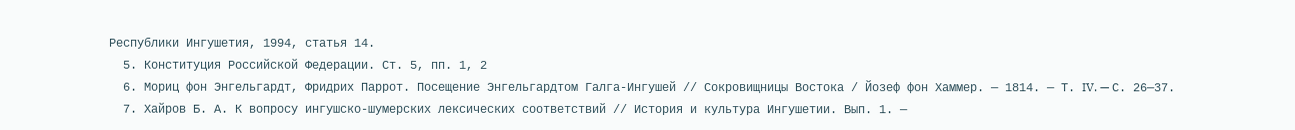Республики Ингушетия, 1994, статья 14.
  5. Конституция Российской Федерации. Ст. 5, пп. 1, 2
  6. Мориц фон Энгельгардт, Фридрих Паррот. Посещение Энгельгардтом Галга-Ингушей // Сокровищницы Востока / Йозеф фон Хаммер. — 1814. — Т. IV. — С. 26—37.
  7. Хайров Б. А. К вопросу ингушско-шумерских лексических соответствий // История и культура Ингушетии. Вып. 1. —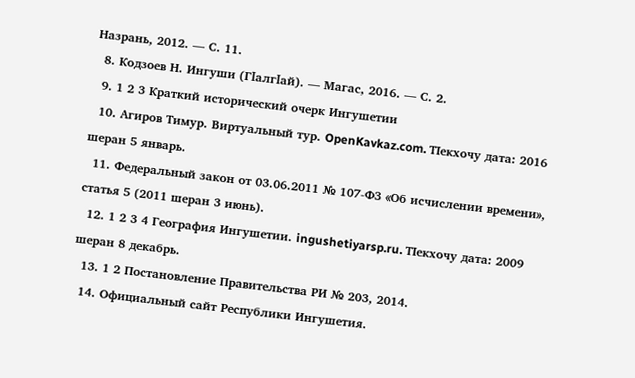Назрань, 2012. — С. 11.
  8. Кодзоев Н. Ингуши (Гӏалгӏай). — Магас, 2016. — С. 2.
  9. 1 2 3 Краткий исторический очерк Ингушетии
  10. Агиров Тимур. Виртуальный тур. OpenKavkaz.com. ТӀекхочу дата: 2016 шеран 5 январь.
  11. Федеральный закон от 03.06.2011 № 107-ФЗ «Об исчислении времени», статья 5 (2011 шеран 3 июнь).
  12. 1 2 3 4 География Ингушетии. ingushetiyarsp.ru. ТӀекхочу дата: 2009 шеран 8 декабрь.
  13. 1 2 Постановление Правительства РИ № 203, 2014.
  14. Официальный сайт Республики Ингушетия.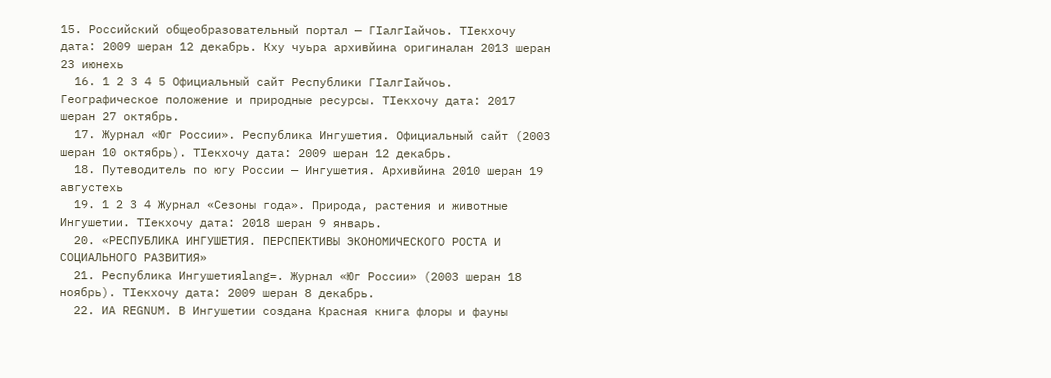15. Российский общеобразовательный портал — ГӀалгӀайчоь. ТӀекхочу дата: 2009 шеран 12 декабрь. Кху чуьра архивйина оригиналан 2013 шеран 23 июнехь
  16. 1 2 3 4 5 Официальный сайт Республики ГӀалгӀайчоь. Географическое положение и природные ресурсы. ТӀекхочу дата: 2017 шеран 27 октябрь.
  17. Журнал «Юг России». Республика Ингушетия. Официальный сайт (2003 шеран 10 октябрь). ТӀекхочу дата: 2009 шеран 12 декабрь.
  18. Путеводитель по югу России — Ингушетия. Архивйина 2010 шеран 19 августехь
  19. 1 2 3 4 Журнал «Сезоны года». Природа, растения и животные Ингушетии. ТӀекхочу дата: 2018 шеран 9 январь.
  20. «РЕСПУБЛИКА ИНГУШЕТИЯ. ПЕРСПЕКТИВЫ ЭКОНОМИЧЕСКОГО РОСТА И СОЦИАЛЬНОГО РАЗВИТИЯ»
  21. Республика Ингушетияlang=. Журнал «Юг России» (2003 шеран 18 ноябрь). ТӀекхочу дата: 2009 шеран 8 декабрь.
  22. ИА REGNUM. В Ингушетии создана Красная книга флоры и фауны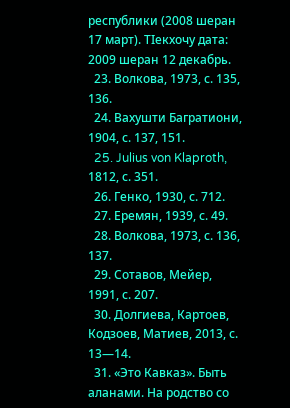республики (2008 шеран 17 март). ТӀекхочу дата: 2009 шеран 12 декабрь.
  23. Волкова, 1973, с. 135, 136.
  24. Вахушти Багратиони, 1904, с. 137, 151.
  25. Julius von Klaproth, 1812, с. 351.
  26. Генко, 1930, с. 712.
  27. Еремян, 1939, с. 49.
  28. Волкова, 1973, с. 136, 137.
  29. Сотавов, Мейер, 1991, с. 207.
  30. Долгиева, Картоев, Кодзоев, Матиев, 2013, с. 13—14.
  31. «Это Кавказ». Быть аланами. На родство со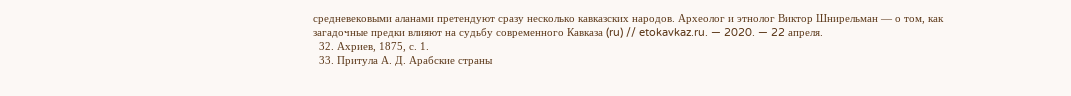средневековыми аланами претендуют сразу несколько кавказских народов. Археолог и этнолог Виктор Шнирельман — о том, как загадочные предки влияют на судьбу современного Кавказа (ru) // etokavkaz.ru. — 2020. — 22 апреля.
  32. Ахриев, 1875, с. 1.
  33. Притула А. Д. Арабские страны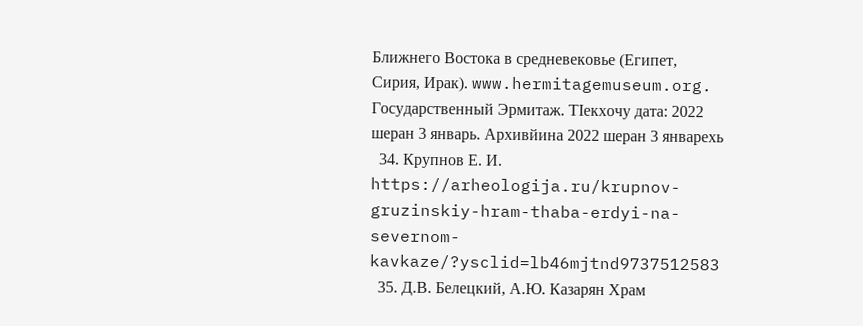Ближнего Востока в средневековье (Египет, Сирия, Ирак). www.hermitagemuseum.org. Государственный Эрмитаж. ТӀекхочу дата: 2022 шеран 3 январь. Архивйина 2022 шеран 3 январехь
  34. Крупнов Е. И. https://arheologija.ru/krupnov-gruzinskiy-hram-thaba-erdyi-na-severnom-kavkaze/?ysclid=lb46mjtnd9737512583
  35. Д.В. Белецкий, А.Ю. Казарян Храм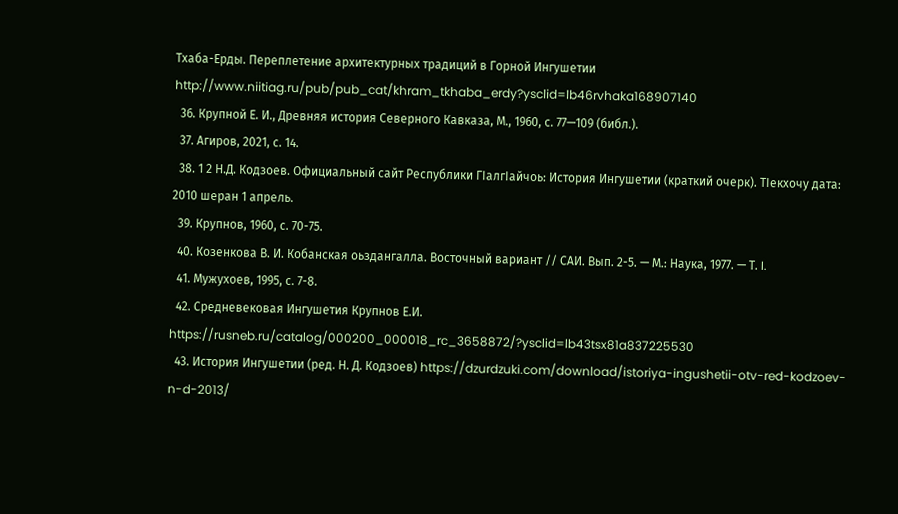Тхаба-Ерды. Переплетение архитектурных традиций в Горной Ингушетии http://www.niitiag.ru/pub/pub_cat/khram_tkhaba_erdy?ysclid=lb46rvhaka168907140
  36. Крупной Е. И., Древняя история Северного Кавказа, М., 1960, с. 77—109 (библ.).
  37. Агиров, 2021, с. 14.
  38. 1 2 Н.Д. Кодзоев. Официальный сайт Республики ГӀалгӀайчоь: История Ингушетии (краткий очерк). ТӀекхочу дата: 2010 шеран 1 апрель.
  39. Крупнов, 1960, с. 70-75.
  40. Козенкова В. И. Кобанская оьздангалла. Восточный вариант // САИ. Вып. 2-5. — М.: Наука, 1977. — Т. I.
  41. Мужухоев, 1995, с. 7-8.
  42. Средневековая Ингушетия Крупнов Е.И. https://rusneb.ru/catalog/000200_000018_rc_3658872/?ysclid=lb43tsx81a837225530
  43. История Ингушетии (ред. Н. Д. Кодзоев) https://dzurdzuki.com/download/istoriya-ingushetii-otv-red-kodzoev-n-d-2013/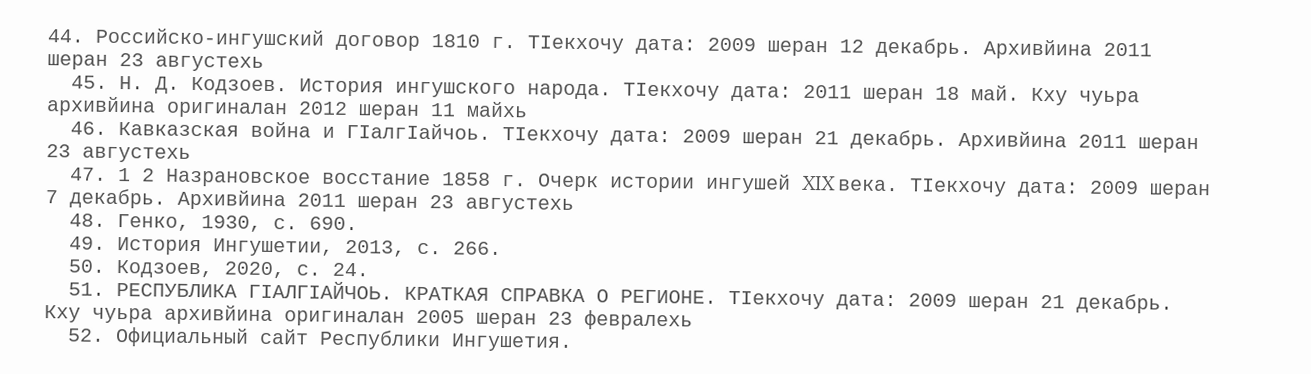44. Российско-ингушский договор 1810 г. ТӀекхочу дата: 2009 шеран 12 декабрь. Архивйина 2011 шеран 23 августехь
  45. Н. Д. Кодзоев. История ингушского народа. ТӀекхочу дата: 2011 шеран 18 май. Кху чуьра архивйина оригиналан 2012 шеран 11 майхь
  46. Кавказская война и ГӀалгӀайчоь. ТӀекхочу дата: 2009 шеран 21 декабрь. Архивйина 2011 шеран 23 августехь
  47. 1 2 Назрановское восстание 1858 г. Очерк истории ингушей XIX века. ТӀекхочу дата: 2009 шеран 7 декабрь. Архивйина 2011 шеран 23 августехь
  48. Генко, 1930, с. 690.
  49. История Ингушетии, 2013, с. 266.
  50. Кодзоев, 2020, с. 24.
  51. РЕСПУБЛИКА ГӀАЛГӀАЙЧОЬ. КРАТКАЯ СПРАВКА О РЕГИОНЕ. ТӀекхочу дата: 2009 шеран 21 декабрь. Кху чуьра архивйина оригиналан 2005 шеран 23 февралехь
  52. Официальный сайт Республики Ингушетия.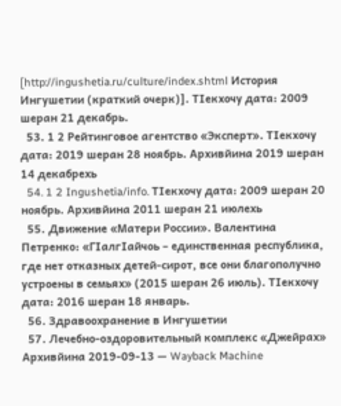[http://ingushetia.ru/culture/index.shtml История Ингушетии (краткий очерк)]. ТӀекхочу дата: 2009 шеран 21 декабрь.
  53. 1 2 Рейтинговое агентство «Эксперт». ТӀекхочу дата: 2019 шеран 28 ноябрь. Архивйина 2019 шеран 14 декабрехь
  54. 1 2 Ingushetia/info. ТӀекхочу дата: 2009 шеран 20 ноябрь. Архивйина 2011 шеран 21 июлехь
  55. Движение «Матери России». Валентина Петренко: «ГӀалгӀайчоь – единственная республика, где нет отказных детей-сирот, все они благополучно устроены в семьях» (2015 шеран 26 июль). ТӀекхочу дата: 2016 шеран 18 январь.
  56. Здравоохранение в Ингушетии
  57. Лечебно-оздоровительный комплекс «Джейрах» Архивйина 2019-09-13 — Wayback Machine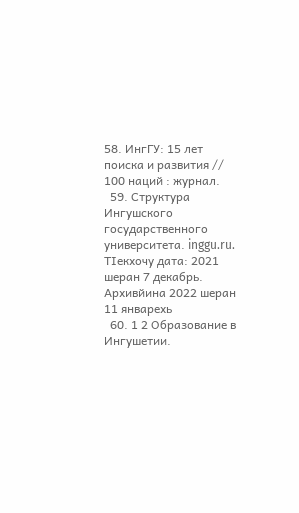58. ИнгГУ: 15 лет поиска и развития // 100 наций : журнал.
  59. Структура Ингушского государственного университета. inggu.ru. ТӀекхочу дата: 2021 шеран 7 декабрь. Архивйина 2022 шеран 11 январехь
  60. 1 2 Образование в Ингушетии.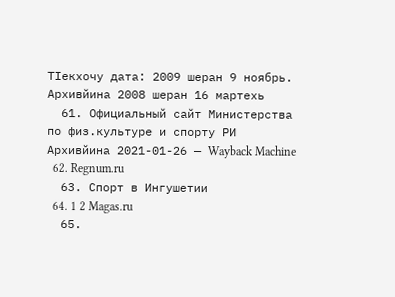ТӀекхочу дата: 2009 шеран 9 ноябрь. Архивйина 2008 шеран 16 мартехь
  61. Официальный сайт Министерства по физ.культуре и спорту РИ Архивйина 2021-01-26 — Wayback Machine
  62. Regnum.ru
  63. Спорт в Ингушетии
  64. 1 2 Magas.ru
  65.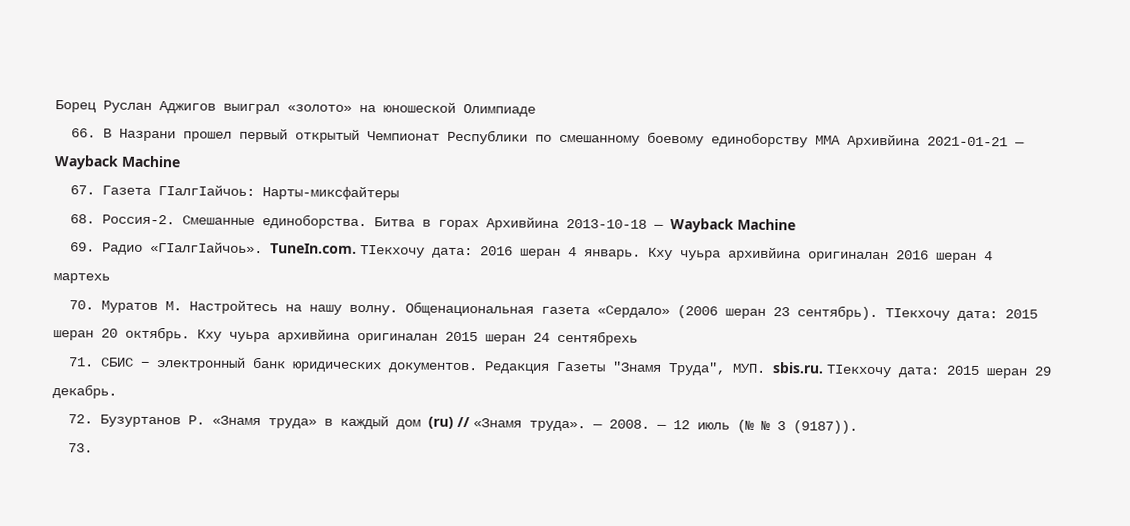Борец Руслан Аджигов выиграл «золото» на юношеской Олимпиаде
  66. В Назрани прошел первый открытый Чемпионат Республики по смешанному боевому единоборству ММА Архивйина 2021-01-21 — Wayback Machine
  67. Газета ГӀалгӀайчоь: Нарты-миксфайтеры
  68. Россия-2. Смешанные единоборства. Битва в горах Архивйина 2013-10-18 — Wayback Machine
  69. Радио «ГӀалгӀайчоь». TuneIn.com. ТӀекхочу дата: 2016 шеран 4 январь. Кху чуьра архивйина оригиналан 2016 шеран 4 мартехь
  70. Муратов М. Настройтесь на нашу волну. Общенациональная газета «Сердало» (2006 шеран 23 сентябрь). ТӀекхочу дата: 2015 шеран 20 октябрь. Кху чуьра архивйина оригиналан 2015 шеран 24 сентябрехь
  71. СБИС − электронный банк юридических документов. Редакция Газеты "Знамя Труда", МУП. sbis.ru. ТӀекхочу дата: 2015 шеран 29 декабрь.
  72. Бузуртанов Р. «Знамя труда» в каждый дом (ru) // «Знамя труда». — 2008. — 12 июль (№ № 3 (9187)).
  73.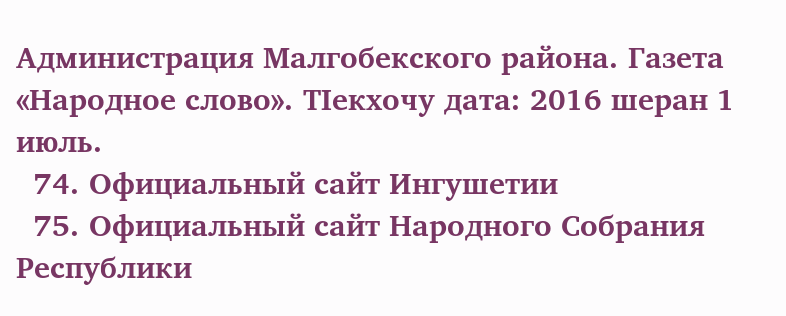Администрация Малгобекского района. Газета «Народное слово». ТӀекхочу дата: 2016 шеран 1 июль.
  74. Официальный сайт Ингушетии
  75. Официальный сайт Народного Собрания Республики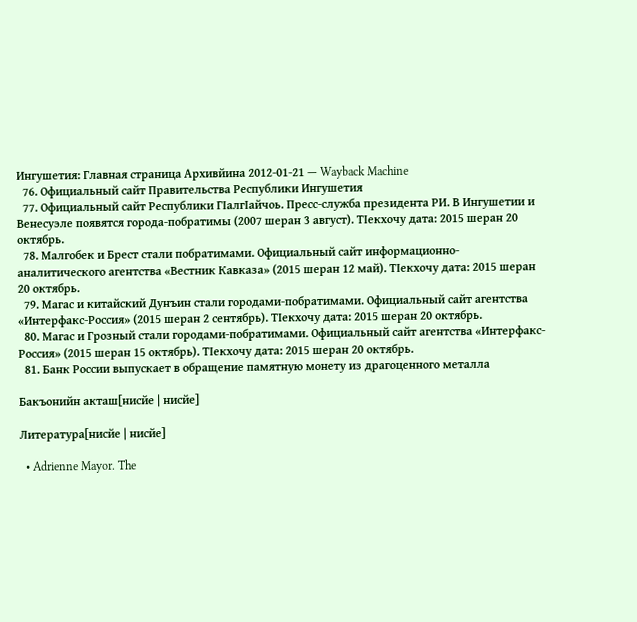Ингушетия: Главная страница Архивйина 2012-01-21 — Wayback Machine
  76. Официальный сайт Правительства Республики Ингушетия
  77. Официальный сайт Республики ГӀалгӀайчоь. Пресс-служба президента РИ. В Ингушетии и Венесуэле появятся города-побратимы (2007 шеран 3 август). ТӀекхочу дата: 2015 шеран 20 октябрь.
  78. Малгобек и Брест стали побратимами. Официальный сайт информационно-аналитического агентства «Вестник Кавказа» (2015 шеран 12 май). ТӀекхочу дата: 2015 шеран 20 октябрь.
  79. Магас и китайский Дунъин стали городами-побратимами. Официальный сайт агентства «Интерфакс-Россия» (2015 шеран 2 сентябрь). ТӀекхочу дата: 2015 шеран 20 октябрь.
  80. Магас и Грозный стали городами-побратимами. Официальный сайт агентства «Интерфакс-Россия» (2015 шеран 15 октябрь). ТӀекхочу дата: 2015 шеран 20 октябрь.
  81. Банк России выпускает в обращение памятную монету из драгоценного металла

Бакъонийн акташ[нисйе | нисйе]

Литература[нисйе | нисйе]

  • Adrienne Mayor. The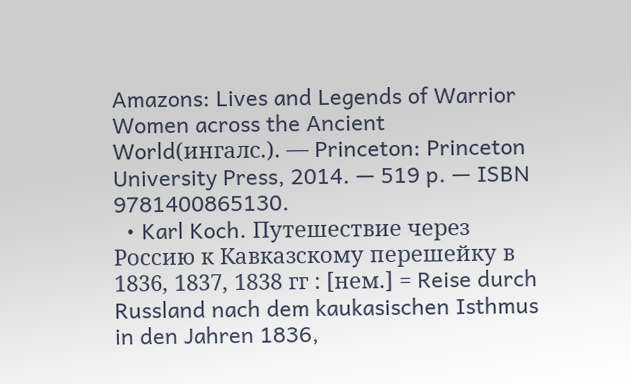Amazons: Lives and Legends of Warrior Women across the Ancient World(ингалс.). — Princeton: Princeton University Press, 2014. — 519 p. — ISBN 9781400865130.
  • Karl Koch. Путешествие через Россию к Кавказскому перешейку в 1836, 1837, 1838 гг : [нем.] = Reise durch Russland nach dem kaukasischen Isthmus in den Jahren 1836,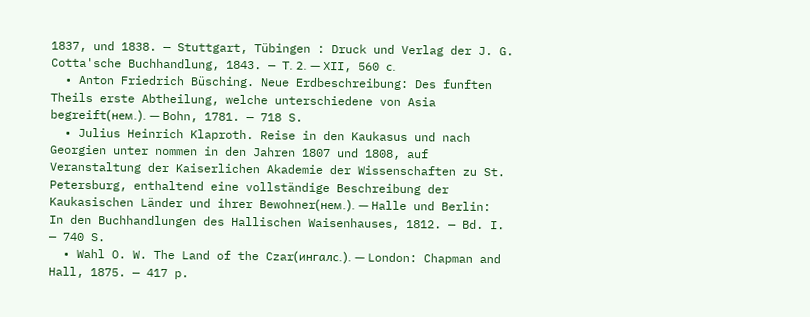1837, und 1838. — Stuttgart, Tübingen : Druck und Verlag der J. G. Cotta'sche Buchhandlung, 1843. — Т. 2. — XII, 560 с.
  • Anton Friedrich Büsching. Neue Erdbeschreibung: Des funften Theils erste Abtheilung, welche unterschiedene von Asia begreift(нем.). — Bohn, 1781. — 718 S.
  • Julius Heinrich Klaproth. Reise in den Kaukasus und nach Georgien unter nommen in den Jahren 1807 und 1808, auf Veranstaltung der Kaiserlichen Akademie der Wissenschaften zu St. Petersburg, enthaltend eine vollständige Beschreibung der Kaukasischen Länder und ihrer Bewohner(нем.). — Halle und Berlin: In den Buchhandlungen des Hallischen Waisenhauses, 1812. — Bd. I. — 740 S.
  • Wahl O. W. The Land of the Czar(ингалс.). — London: Chapman and Hall, 1875. — 417 p.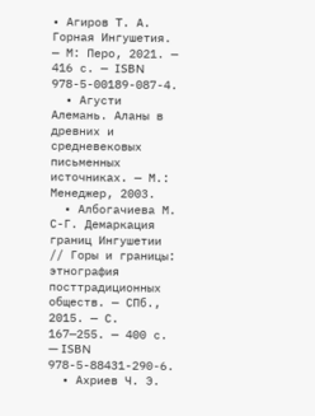• Агиров Т. А. Горная Ингушетия. — М: Перо, 2021. — 416 с. — ISBN 978-5-00189-087-4.
  • Агусти Алемань. Аланы в древних и средневековых письменных источниках. — М.: Менеджер, 2003.
  • Албогачиева М. С-Г. Демаркация границ Ингушетии // Горы и границы: этнография посттрадиционных обществ. — СПб., 2015. — С. 167—255. — 400 с. — ISBN 978-5-88431-290-6.
  • Ахриев Ч. Э.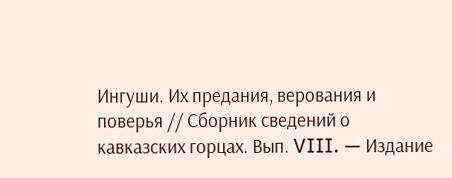Ингуши. Их предания, верования и поверья // Сборник сведений о кавказских горцах. Вып. VIII. — Издание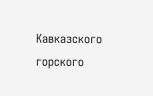Кавказского горского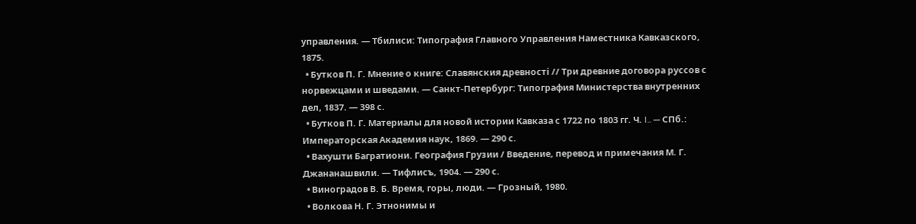управления. — Тбилиси: Типография Главного Управления Наместника Кавказского, 1875.
  • Бутков П. Г. Мнение о книге: Славянския древності // Три древние договора руссов с норвежцами и шведами. — Санкт-Петербург: Типография Министерства внутренних дел, 1837. — 398 с.
  • Бутков П. Г. Материалы для новой истории Кавказа с 1722 по 1803 гг. Ч. I.. — СПб.: Императорская Академия наук, 1869. — 290 с.
  • Вахушти Багратиони. География Грузии / Введение, перевод и примечания М. Г. Джананашвили. — Тифлисъ, 1904. — 290 с.
  • Виноградов В. Б. Время, горы, люди. — Грозный, 1980.
  • Волкова Н. Г. Этнонимы и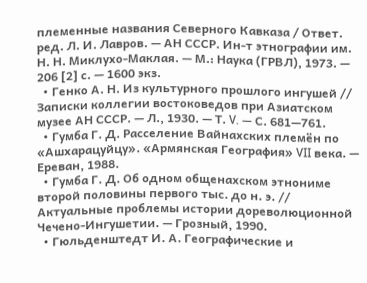племенные названия Северного Кавказа / Ответ. ред. Л. И. Лавров. — АН СССР. Ин-т этнографии им. Н. Н. Миклухо-Маклая. — М.: Наука (ГРВЛ), 1973. — 206 [2] с. — 1600 экз.
  • Генко А. Н. Из культурного прошлого ингушей // Записки коллегии востоковедов при Азиатском музее АН СССР. — Л., 1930. — Т. V. — С. 681—761.
  • Гумба Г. Д. Расселение Вайнахских племён по «Ашхарацуйцу». «Армянская География» VII века. — Ереван, 1988.
  • Гумба Г. Д. Об одном общенахском этнониме второй половины первого тыс. до н. э. // Актуальные проблемы истории дореволюционной Чечено-Ингушетии. — Грозный, 1990.
  • Гюльденштедт И. А. Географические и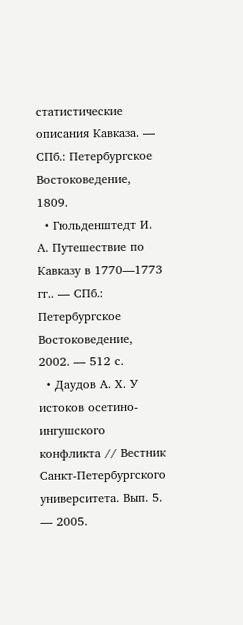статистические описания Кавказа. — СПб.: Петербургское Востоковедение, 1809.
  • Гюльденштедт И. А. Путешествие по Кавказу в 1770—1773 гг.. — СПб.: Петербургское Востоковедение, 2002. — 512 с.
  • Даудов А. Х. У истоков осетино-ингушского конфликта // Вестник Санкт-Петербургского университета. Вып. 5. — 2005.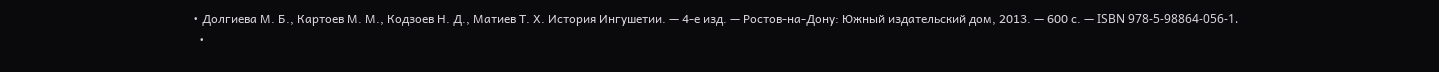• Долгиева М. Б., Картоев М. М., Кодзоев Н. Д., Матиев Т. Х. История Ингушетии. — 4-е изд. — Ростов-на-Дону: Южный издательский дом, 2013. — 600 с. — ISBN 978-5-98864-056-1.
  •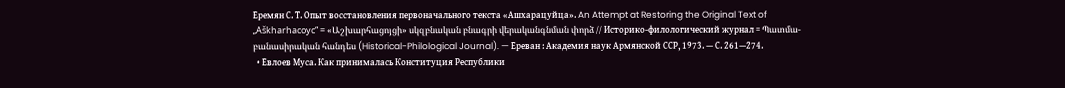Еремян С. Т. Опыт восстановления первоначального текста «Ашхарацуйца». An Attempt at Restoring the Original Text of „Aškharhacoyc“ = «Աշխարհացոյցի» սկզբնական բնագրի վերականգնման փորձ // Историко-филологический журнал = Պատմա-բանասիրական հանդես (Historical-Philological Journal). — Ереван : Академия наук Армянской ССР, 1973. — С. 261—274.
  • Евлоев Муса. Как принималась Конституция Республики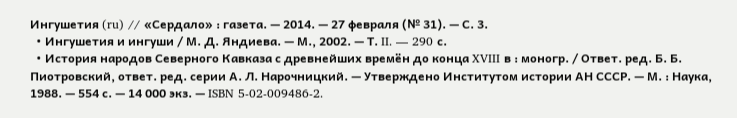Ингушетия (ru) // «Сердало» : газета. — 2014. — 27 февраля (№ 31). — С. 3.
  • Ингушетия и ингуши / М. Д. Яндиева. — М., 2002. — Т. II. — 290 с.
  • История народов Северного Кавказа с древнейших времён до конца XVIII в : моногр. / Ответ. ред. Б. Б. Пиотровский, ответ. ред. серии А. Л. Нарочницкий. — Утверждено Институтом истории АН СССР. — М. : Наука, 1988. — 554 с. — 14 000 экз. — ISBN 5-02-009486-2.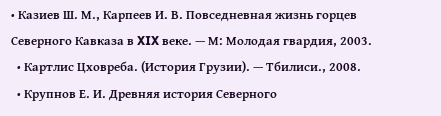• Казиев Ш. М., Карпеев И. В. Повседневная жизнь горцев Северного Кавказа в XIX веке. — М: Молодая гвардия, 2003.
  • Картлис Цховреба. (История Грузии). — Тбилиси., 2008.
  • Крупнов Е. И. Древняя история Северного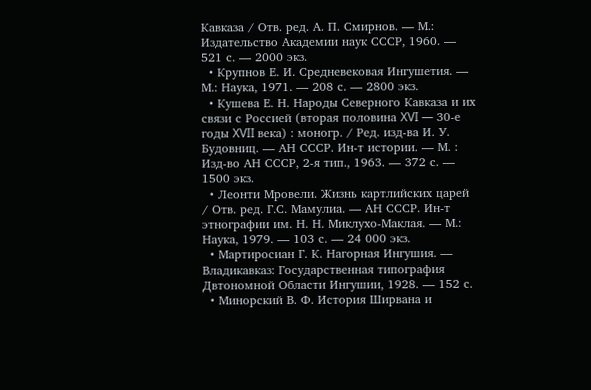Кавказа / Отв. ред. А. П. Смирнов. — М.: Издательство Академии наук СССР, 1960. — 521 с. — 2000 экз.
  • Крупнов Е. И. Средневековая Ингушетия. — М.: Наука, 1971. — 208 с. — 2800 экз.
  • Кушева Е. Н. Народы Северного Кавказа и их связи с Россией (вторая половина XVI — 30-е годы XVII века) : моногр. / Ред. изд-ва И. У. Будовниц. — АН СССР. Ин-т истории. — М. : Изд-во АН СССР, 2-я тип., 1963. — 372 с. — 1500 экз.
  • Леонти Мровели. Жизнь картлийских царей / Отв. ред. Г.С. Мамулиа. — АН СССР. Ин-т этнографии им. Н. Н. Миклухо-Маклая. — М.: Наука, 1979. — 103 с. — 24 000 экз.
  • Мартиросиан Г. К. Нагорная Ингушия. — Владикавказ: Государственная типография Двтономной Области Ингушии, 1928. — 152 с.
  • Минорский В. Ф. История Ширвана и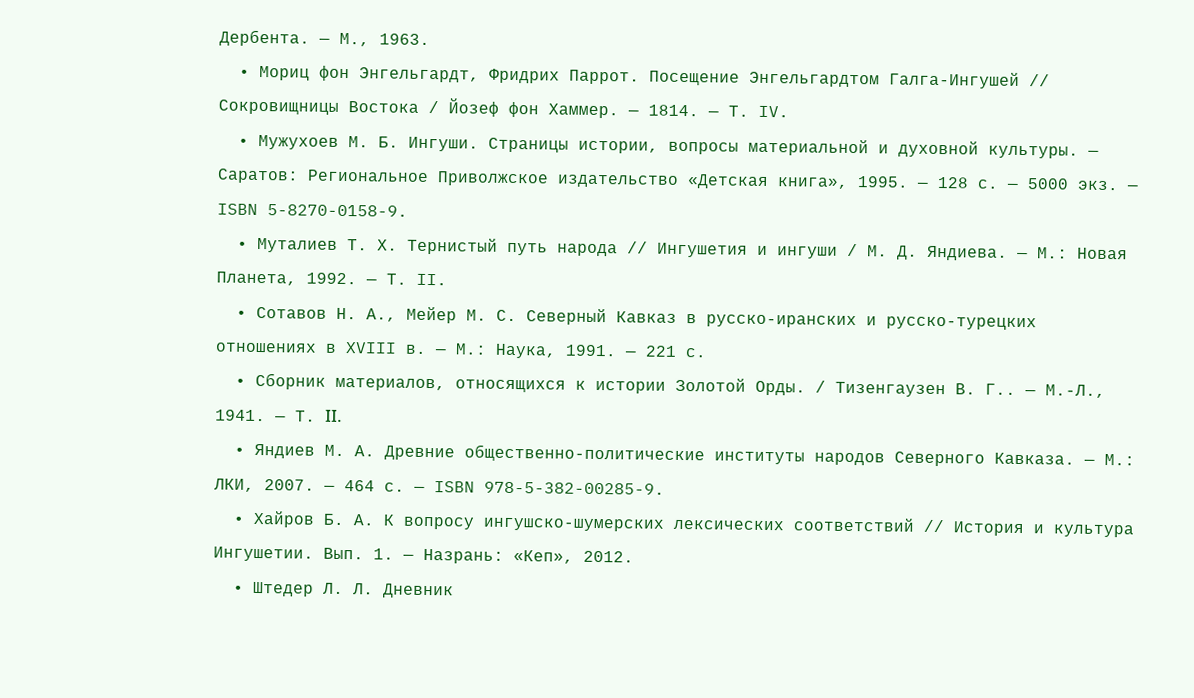Дербента. — М., 1963.
  • Мориц фон Энгельгардт, Фридрих Паррот. Посещение Энгельгардтом Галга-Ингушей // Сокровищницы Востока / Йозеф фон Хаммер. — 1814. — Т. IV.
  • Мужухоев М. Б. Ингуши. Страницы истории, вопросы материальной и духовной культуры. — Саратов: Региональное Приволжское издательство «Детская книга», 1995. — 128 с. — 5000 экз. — ISBN 5-8270-0158-9.
  • Муталиев Т. Х. Тернистый путь народа // Ингушетия и ингуши / М. Д. Яндиева. — М.: Новая Планета, 1992. — Т. II.
  • Сотавов Н. А., Мейер М. С. Северный Кавказ в русско-иранских и русско-турецких отношениях в XVIII в. — М.: Наука, 1991. — 221 с.
  • Сборник материалов, относящихся к истории Золотой Орды. / Тизенгаузен В. Г.. — М.-Л., 1941. — Т. ΙΙ.
  • Яндиев М. А. Древние общественно-политические институты народов Северного Кавказа. — М.: ЛКИ, 2007. — 464 с. — ISBN 978-5-382-00285-9.
  • Хайров Б. А. К вопросу ингушско-шумерских лексических соответствий // История и культура Ингушетии. Вып. 1. — Назрань: «Кеп», 2012.
  • Штедер Л. Л. Дневник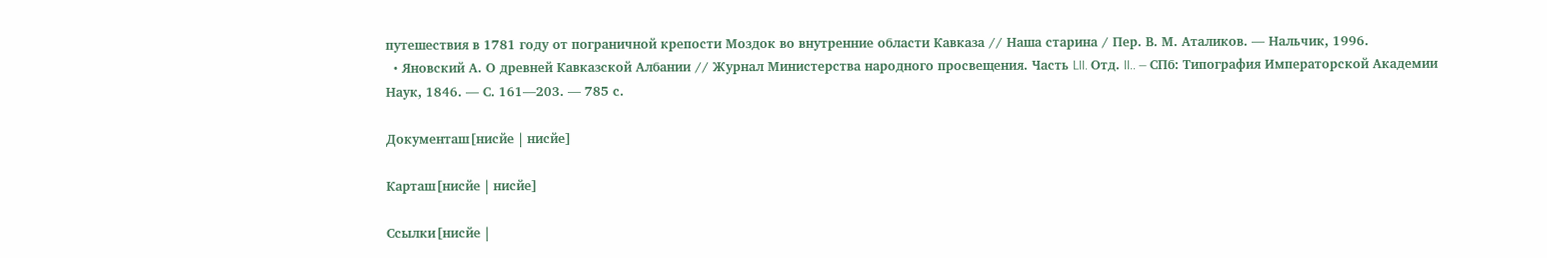путешествия в 1781 году от пограничной крепости Моздок во внутренние области Кавказа // Наша старина / Пер. В. М. Аталиков. — Нальчик, 1996.
  • Яновский А. О древней Кавказской Албании // Журнал Министерства народного просвещения. Часть LII. Отд. II.. — СПб: Типография Императорской Академии Наук, 1846. — С. 161—203. — 785 с.

Документаш[нисйе | нисйе]

Карташ[нисйе | нисйе]

Ссылки[нисйе |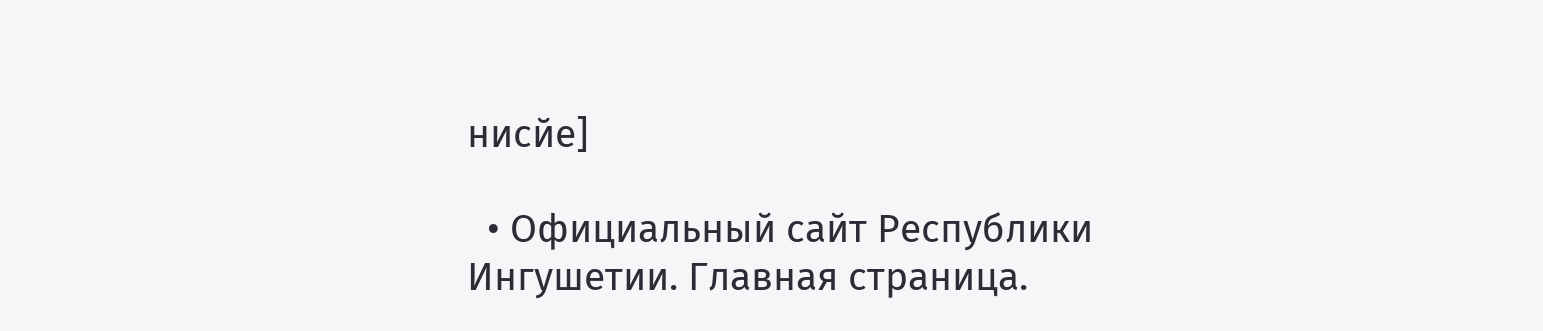нисйе]

  • Официальный сайт Республики Ингушетии. Главная страница.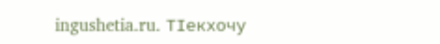ingushetia.ru. ТӀекхочу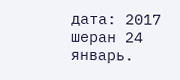дата: 2017 шеран 24 январь.